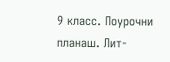9 класс. Поурочни планаш. Лит-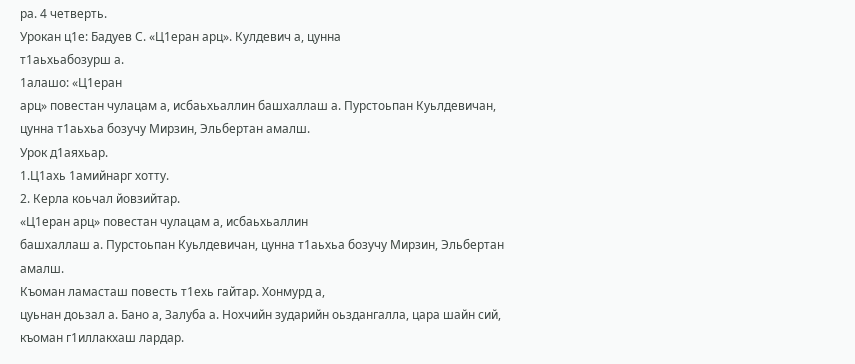ра. 4 четверть.
Урокан ц1е: Бадуев С. «Ц1еран арц». Кулдевич а, цунна
т1аьхьабозурш а.
1алашо: «Ц1еран
арц» повестан чулацам а, исбаьхьаллин башхаллаш а. Пурстоьпан Куьлдевичан,
цунна т1аьхьа бозучу Мирзин, Эльбертан амалш.
Урок д1аяхьар.
1.Ц1ахь 1амийнарг хотту.
2. Керла коьчал йовзийтар.
«Ц1еран арц» повестан чулацам а, исбаьхьаллин
башхаллаш а. Пурстоьпан Куьлдевичан, цунна т1аьхьа бозучу Мирзин, Эльбертан
амалш.
Къоман ламасташ повесть т1ехь гайтар. Хонмурд а,
цуьнан доьзал а. Бано а, Залуба а. Нохчийн зударийн оьздангалла, цара шайн сий,
къоман г1иллакхаш лардар.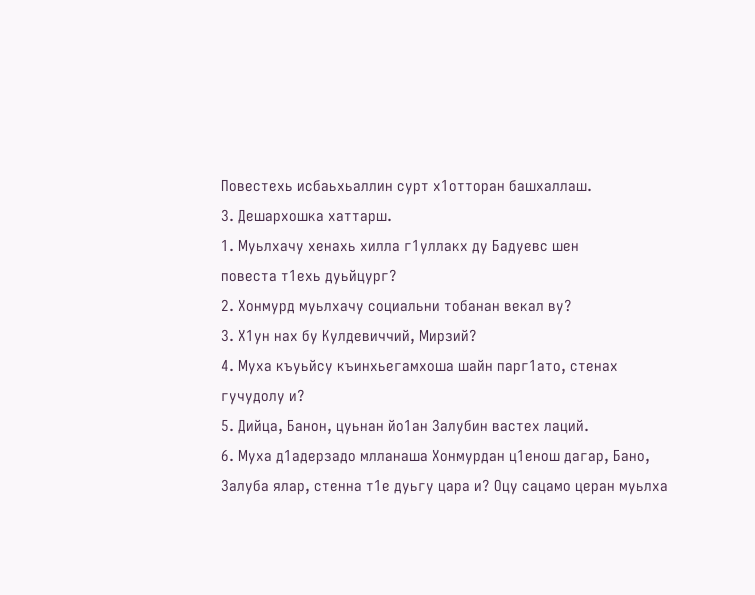Повестехь исбаьхьаллин сурт х1отторан башхаллаш.
3. Дешархошка хаттарш.
1. Муьлхачу хенахь хилла г1уллакх ду Бадуевс шен
повеста т1ехь дуьйцург?
2. Хонмурд муьлхачу социальни тобанан векал ву?
3. Х1ун нах бу Кулдевиччий, Мирзий?
4. Муха къуьйсу къинхьегамхоша шайн парг1ато, стенах
гучудолу и?
5. Дийца, Банон, цуьнан йо1ан Залубин вастех лаций.
6. Муха д1адерзадо млланаша Хонмурдан ц1енош дагар, Бано,
Залуба ялар, стенна т1е дуьгу цара и? Оцу сацамо церан муьлха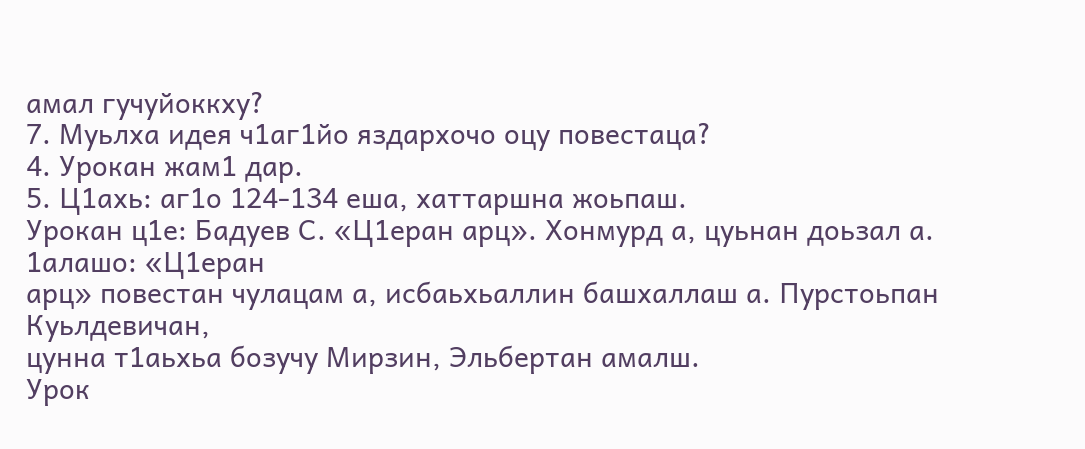амал гучуйоккху?
7. Муьлха идея ч1аг1йо яздархочо оцу повестаца?
4. Урокан жам1 дар.
5. Ц1ахь: аг1о 124-134 еша, хаттаршна жоьпаш.
Урокан ц1е: Бадуев С. «Ц1еран арц». Хонмурд а, цуьнан доьзал а.
1алашо: «Ц1еран
арц» повестан чулацам а, исбаьхьаллин башхаллаш а. Пурстоьпан Куьлдевичан,
цунна т1аьхьа бозучу Мирзин, Эльбертан амалш.
Урок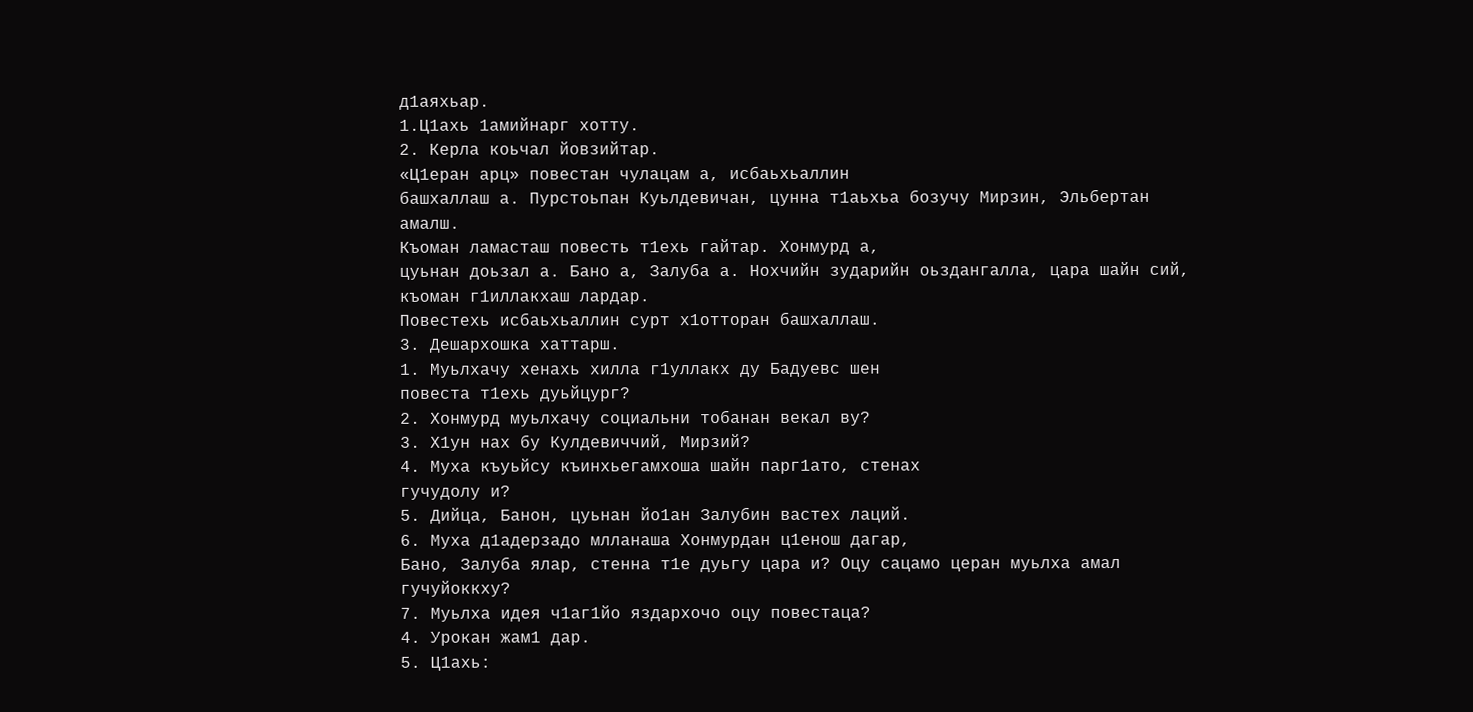д1аяхьар.
1.Ц1ахь 1амийнарг хотту.
2. Керла коьчал йовзийтар.
«Ц1еран арц» повестан чулацам а, исбаьхьаллин
башхаллаш а. Пурстоьпан Куьлдевичан, цунна т1аьхьа бозучу Мирзин, Эльбертан
амалш.
Къоман ламасташ повесть т1ехь гайтар. Хонмурд а,
цуьнан доьзал а. Бано а, Залуба а. Нохчийн зударийн оьздангалла, цара шайн сий,
къоман г1иллакхаш лардар.
Повестехь исбаьхьаллин сурт х1отторан башхаллаш.
3. Дешархошка хаттарш.
1. Муьлхачу хенахь хилла г1уллакх ду Бадуевс шен
повеста т1ехь дуьйцург?
2. Хонмурд муьлхачу социальни тобанан векал ву?
3. Х1ун нах бу Кулдевиччий, Мирзий?
4. Муха къуьйсу къинхьегамхоша шайн парг1ато, стенах
гучудолу и?
5. Дийца, Банон, цуьнан йо1ан Залубин вастех лаций.
6. Муха д1адерзадо млланаша Хонмурдан ц1енош дагар,
Бано, Залуба ялар, стенна т1е дуьгу цара и? Оцу сацамо церан муьлха амал
гучуйоккху?
7. Муьлха идея ч1аг1йо яздархочо оцу повестаца?
4. Урокан жам1 дар.
5. Ц1ахь: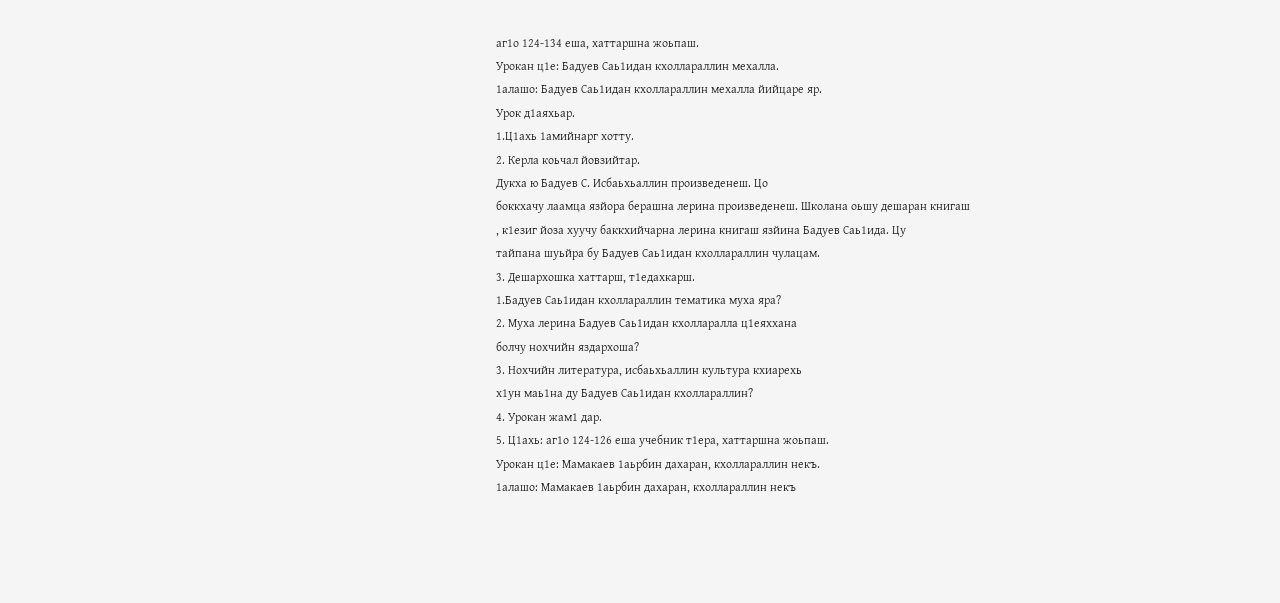аг1о 124-134 еша, хаттаршна жоьпаш.
Урокан ц1е: Бадуев Саь1идан кхоллараллин мехалла.
1алашо: Бадуев Саь1идан кхоллараллин мехалла йийцаре яр.
Урок д1аяхьар.
1.Ц1ахь 1амийнарг хотту.
2. Керла коьчал йовзийтар.
Дукха ю Бадуев С. Исбаьхьаллин произведенеш. Цо
боккхачу лаамца язйора берашна лерина произведенеш. Школана оьшу дешаран книгаш
, к1езиг йоза хуучу баккхийчарна лерина книгаш язйина Бадуев Саь1ида. Цу
тайпана шуьйра бу Бадуев Саь1идан кхоллараллин чулацам.
3. Дешархошка хаттарш, т1едахкарш.
1.Бадуев Саь1идан кхоллараллин тематика муха яра?
2. Муха лерина Бадуев Саь1идан кхолларалла ц1еяххана
болчу нохчийн яздархоша?
3. Нохчийн литература, исбаьхьаллин культура кхиарехь
х1ун маь1на ду Бадуев Саь1идан кхоллараллин?
4. Урокан жам1 дар.
5. Ц1ахь: аг1о 124-126 еша учебник т1ера, хаттаршна жоьпаш.
Урокан ц1е: Мамакаев 1аьрбин дахаран, кхоллараллин некъ.
1алашо: Мамакаев 1аьрбин дахаран, кхоллараллин некъ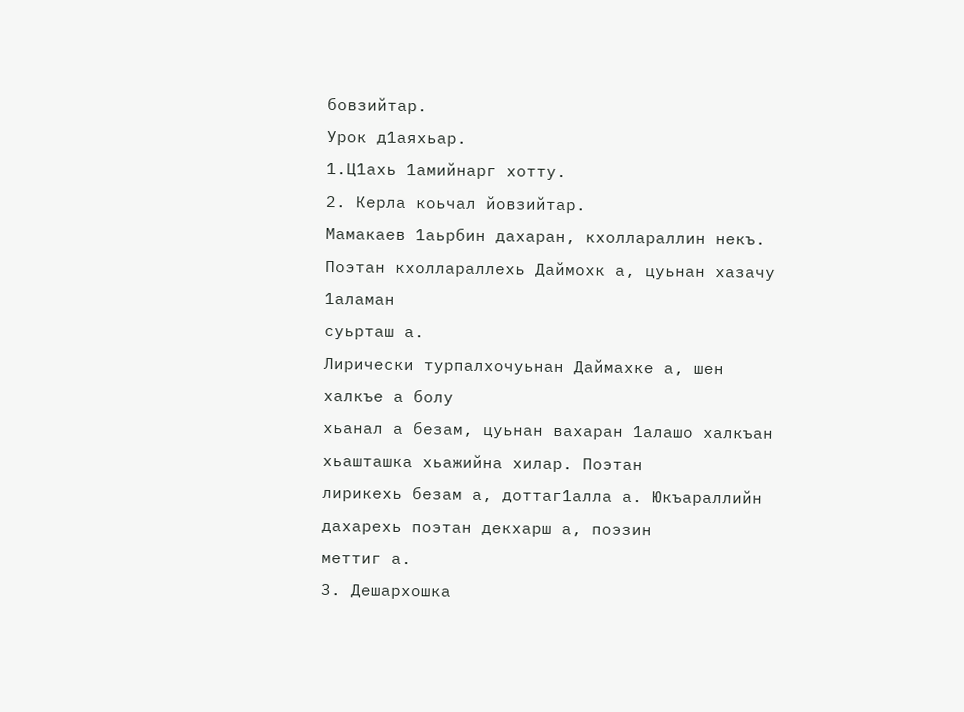бовзийтар.
Урок д1аяхьар.
1.Ц1ахь 1амийнарг хотту.
2. Керла коьчал йовзийтар.
Мамакаев 1аьрбин дахаран, кхоллараллин некъ.
Поэтан кхоллараллехь Даймохк а, цуьнан хазачу 1аламан
суьрташ а.
Лирически турпалхочуьнан Даймахке а, шен халкъе а болу
хьанал а безам, цуьнан вахаран 1алашо халкъан хьашташка хьажийна хилар. Поэтан
лирикехь безам а, доттаг1алла а. Юкъараллийн дахарехь поэтан декхарш а, поэзин
меттиг а.
3. Дешархошка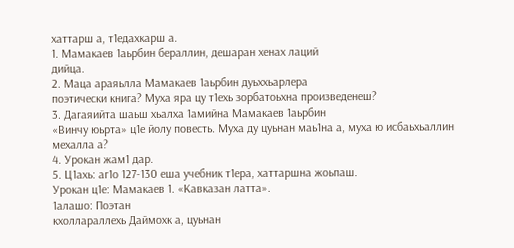хаттарш а, т1едахкарш а.
1. Мамакаев 1аьрбин бераллин, дешаран хенах лаций
дийца.
2. Маца араяьлла Мамакаев 1аьрбин дуьххьарлера
поэтически книга? Муха яра цу т1ехь зорбатоьхна произведенеш?
3. Дагаяийта шаьш хьалха 1амийна Мамакаев 1аьрбин
«Винчу юьрта» ц1е йолу повесть. Муха ду цуьнан маь1на а, муха ю исбаьхьаллин
мехалла а?
4. Урокан жам1 дар.
5. Ц1ахь: аг1о 127-130 еша учебник т1ера, хаттаршна жоьпаш.
Урокан ц1е: Мамакаев 1. «Кавказан латта».
1алашо: Поэтан
кхоллараллехь Даймохк а, цуьнан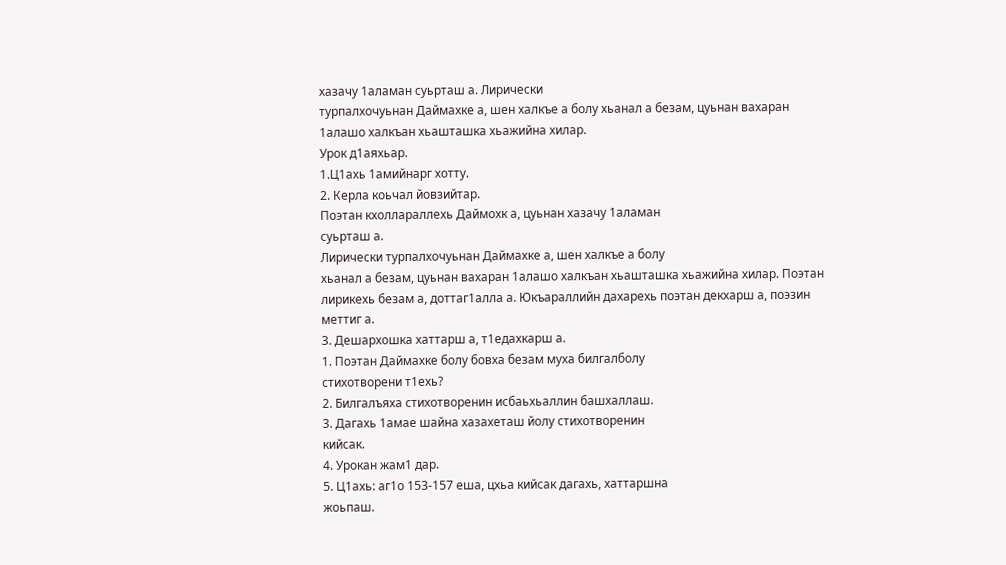хазачу 1аламан суьрташ а. Лирически
турпалхочуьнан Даймахке а, шен халкъе а болу хьанал а безам, цуьнан вахаран
1алашо халкъан хьашташка хьажийна хилар.
Урок д1аяхьар.
1.Ц1ахь 1амийнарг хотту.
2. Керла коьчал йовзийтар.
Поэтан кхоллараллехь Даймохк а, цуьнан хазачу 1аламан
суьрташ а.
Лирически турпалхочуьнан Даймахке а, шен халкъе а болу
хьанал а безам, цуьнан вахаран 1алашо халкъан хьашташка хьажийна хилар. Поэтан
лирикехь безам а, доттаг1алла а. Юкъараллийн дахарехь поэтан декхарш а, поэзин
меттиг а.
3. Дешархошка хаттарш а, т1едахкарш а.
1. Поэтан Даймахке болу бовха безам муха билгалболу
стихотворени т1ехь?
2. Билгалъяха стихотворенин исбаьхьаллин башхаллаш.
3. Дагахь 1амае шайна хазахеташ йолу стихотворенин
кийсак.
4. Урокан жам1 дар.
5. Ц1ахь: аг1о 153-157 еша, цхьа кийсак дагахь, хаттаршна
жоьпаш.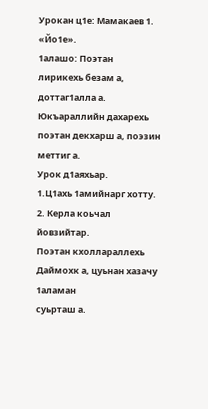Урокан ц1е: Мамакаев 1. «Йо1е».
1алашо: Поэтан
лирикехь безам а, доттаг1алла а. Юкъараллийн дахарехь поэтан декхарш а, поэзин
меттиг а.
Урок д1аяхьар.
1.Ц1ахь 1амийнарг хотту.
2. Керла коьчал йовзийтар.
Поэтан кхоллараллехь Даймохк а, цуьнан хазачу 1аламан
суьрташ а.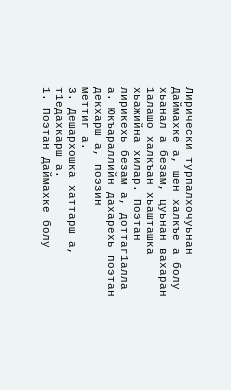Лирически турпалхочуьнан Даймахке а, шен халкъе а болу
хьанал а безам, цуьнан вахаран 1алашо халкъан хьашташка хьажийна хилар. Поэтан
лирикехь безам а, доттаг1алла а. Юкъараллийн дахарехь поэтан декхарш а, поэзин
меттиг а.
3. Дешархошка хаттарш а, т1едахкарш а.
1. Поэтан Даймахке болу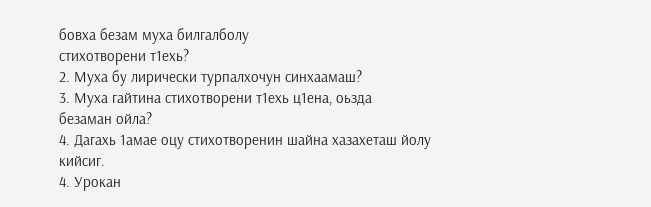бовха безам муха билгалболу
стихотворени т1ехь?
2. Муха бу лирически турпалхочун синхаамаш?
3. Муха гайтина стихотворени т1ехь ц1ена, оьзда
безаман ойла?
4. Дагахь 1амае оцу стихотворенин шайна хазахеташ йолу
кийсиг.
4. Урокан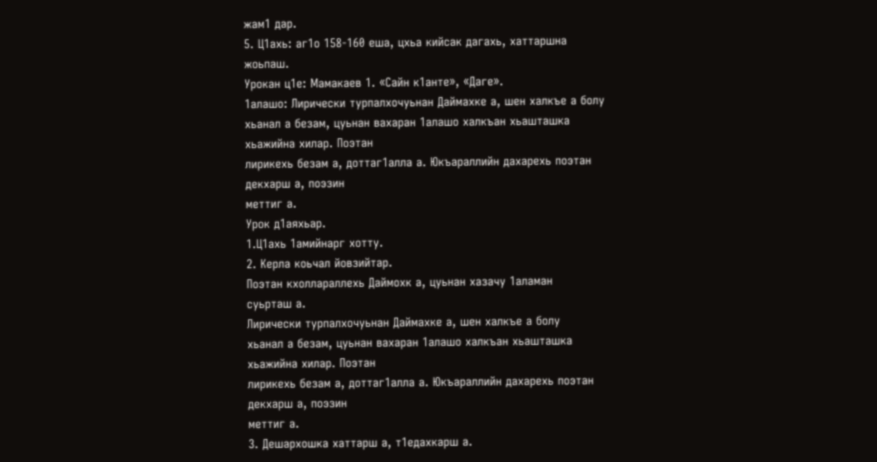жам1 дар.
5. Ц1ахь: аг1о 158-160 еша, цхьа кийсак дагахь, хаттаршна
жоьпаш.
Урокан ц1е: Мамакаев 1. «Сайн к1анте», «Даге».
1алашо: Лирически турпалхочуьнан Даймахке а, шен халкъе а болу
хьанал а безам, цуьнан вахаран 1алашо халкъан хьашташка хьажийна хилар. Поэтан
лирикехь безам а, доттаг1алла а. Юкъараллийн дахарехь поэтан декхарш а, поэзин
меттиг а.
Урок д1аяхьар.
1.Ц1ахь 1амийнарг хотту.
2. Керла коьчал йовзийтар.
Поэтан кхоллараллехь Даймохк а, цуьнан хазачу 1аламан
суьрташ а.
Лирически турпалхочуьнан Даймахке а, шен халкъе а болу
хьанал а безам, цуьнан вахаран 1алашо халкъан хьашташка хьажийна хилар. Поэтан
лирикехь безам а, доттаг1алла а. Юкъараллийн дахарехь поэтан декхарш а, поэзин
меттиг а.
3. Дешархошка хаттарш а, т1едахкарш а.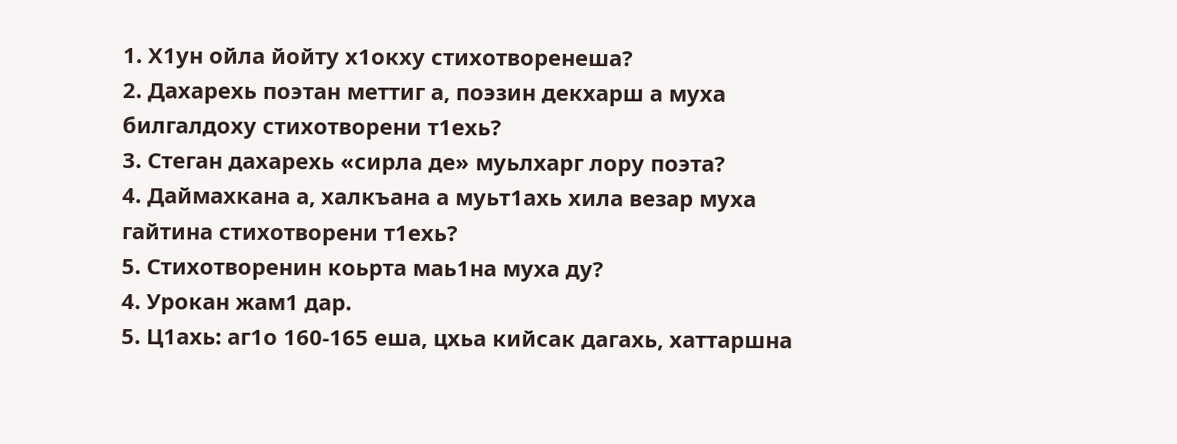1. Х1ун ойла йойту х1окху стихотворенеша?
2. Дахарехь поэтан меттиг а, поэзин декхарш а муха
билгалдоху стихотворени т1ехь?
3. Стеган дахарехь «сирла де» муьлхарг лору поэта?
4. Даймахкана а, халкъана а муьт1ахь хила везар муха
гайтина стихотворени т1ехь?
5. Стихотворенин коьрта маь1на муха ду?
4. Урокан жам1 дар.
5. Ц1ахь: аг1о 160-165 еша, цхьа кийсак дагахь, хаттаршна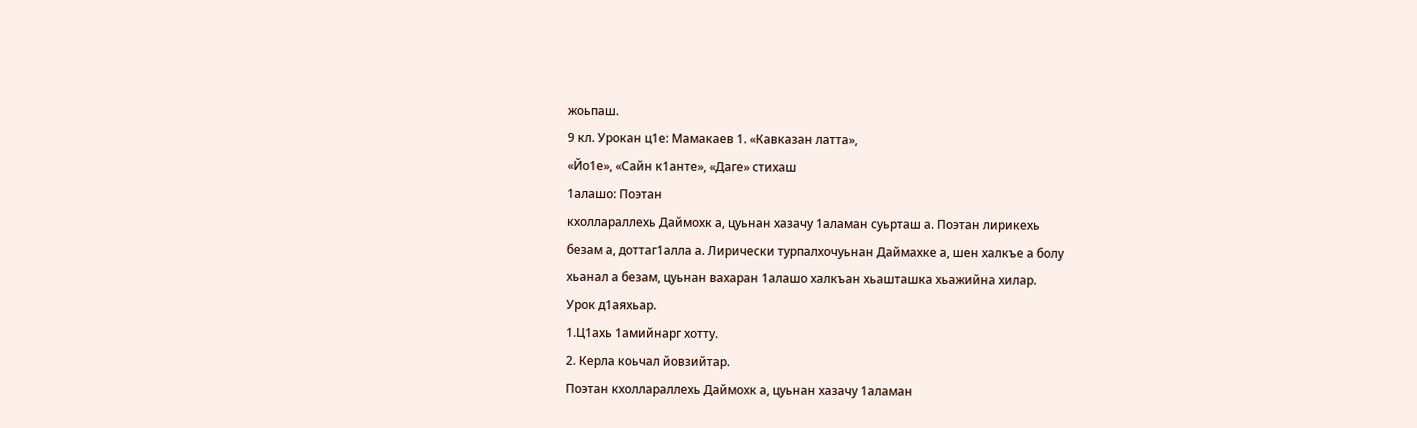жоьпаш.
9 кл. Урокан ц1е: Мамакаев 1. «Кавказан латта»,
«Йо1е», «Сайн к1анте», «Даге» стихаш
1алашо: Поэтан
кхоллараллехь Даймохк а, цуьнан хазачу 1аламан суьрташ а. Поэтан лирикехь
безам а, доттаг1алла а. Лирически турпалхочуьнан Даймахке а, шен халкъе а болу
хьанал а безам, цуьнан вахаран 1алашо халкъан хьашташка хьажийна хилар.
Урок д1аяхьар.
1.Ц1ахь 1амийнарг хотту.
2. Керла коьчал йовзийтар.
Поэтан кхоллараллехь Даймохк а, цуьнан хазачу 1аламан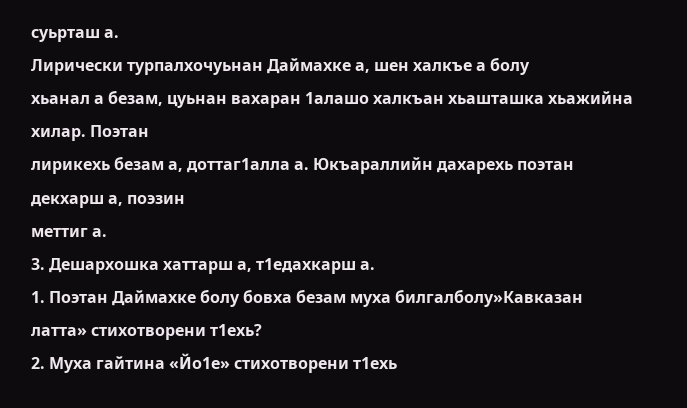суьрташ а.
Лирически турпалхочуьнан Даймахке а, шен халкъе а болу
хьанал а безам, цуьнан вахаран 1алашо халкъан хьашташка хьажийна хилар. Поэтан
лирикехь безам а, доттаг1алла а. Юкъараллийн дахарехь поэтан декхарш а, поэзин
меттиг а.
3. Дешархошка хаттарш а, т1едахкарш а.
1. Поэтан Даймахке болу бовха безам муха билгалболу»Кавказан
латта» стихотворени т1ехь?
2. Муха гайтина «Йо1е» стихотворени т1ехь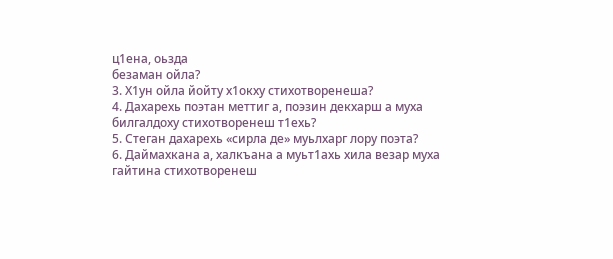ц1ена, оьзда
безаман ойла?
3. Х1ун ойла йойту х1окху стихотворенеша?
4. Дахарехь поэтан меттиг а, поэзин декхарш а муха
билгалдоху стихотворенеш т1ехь?
5. Стеган дахарехь «сирла де» муьлхарг лору поэта?
6. Даймахкана а, халкъана а муьт1ахь хила везар муха
гайтина стихотворенеш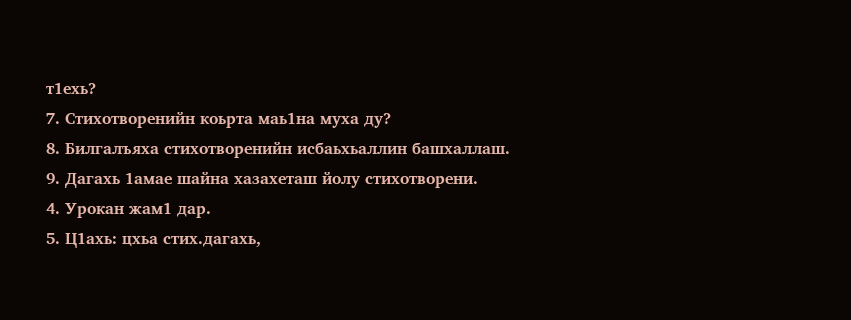т1ехь?
7. Стихотворенийн коьрта маь1на муха ду?
8. Билгалъяха стихотворенийн исбаьхьаллин башхаллаш.
9. Дагахь 1амае шайна хазахеташ йолу стихотворени.
4. Урокан жам1 дар.
5. Ц1ахь: цхьа стих.дагахь,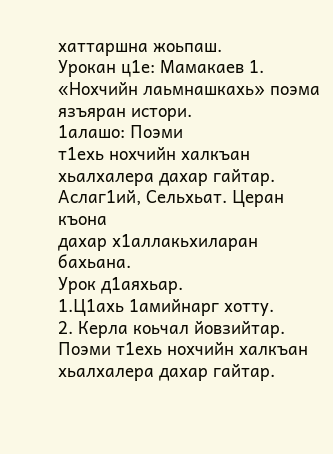хаттаршна жоьпаш.
Урокан ц1е: Мамакаев 1. «Нохчийн лаьмнашкахь» поэма язъяран истори.
1алашо: Поэми
т1ехь нохчийн халкъан хьалхалера дахар гайтар. Аслаг1ий, Сельхьат. Церан къона
дахар х1аллакьхиларан бахьана.
Урок д1аяхьар.
1.Ц1ахь 1амийнарг хотту.
2. Керла коьчал йовзийтар.
Поэми т1ехь нохчийн халкъан хьалхалера дахар гайтар.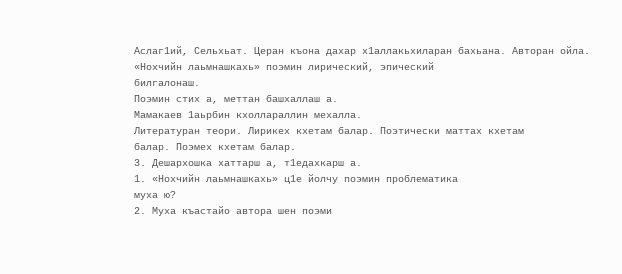Аслаг1ий, Сельхьат. Церан къона дахар х1аллакьхиларан бахьана. Авторан ойла.
«Нохчийн лаьмнашкахь» поэмин лирический, эпический
билгалонаш.
Поэмин стих а, меттан башхаллаш а.
Мамакаев 1аьрбин кхоллараллин мехалла.
Литературан теори. Лирикех кхетам балар. Поэтически маттах кхетам
балар. Поэмех кхетам балар.
3. Дешархошка хаттарш а, т1едахкарш а.
1. «Нохчийн лаьмнашкахь» ц1е йолчу поэмин проблематика
муха ю?
2. Муха къастайо автора шен поэми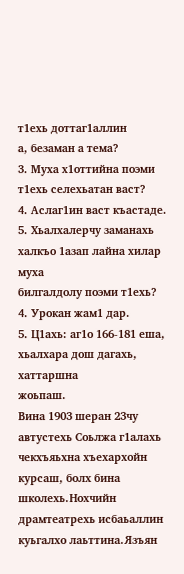т1ехь доттаг1аллин
а, безаман а тема?
3. Муха х1оттийна поэми т1ехь селехьатан васт?
4. Аслаг1ин васт къастаде.
5. Хьалхалерчу заманахь халкъо 1азап лайна хилар муха
билгалдолу поэми т1ехь?
4. Урокан жам1 дар.
5. Ц1ахь: аг1о 166-181 еша, хьалхара дош дагахь, хаттаршна
жоьпаш.
Вина 1903 шеран 23чу автустехь Соьлжа г1алахь чекхъяьхна хъехархойн курсаш, болх бина школехь.Нохчийн драмтеатрехь исбаьаллин куьгалхо лаьттина.Язъян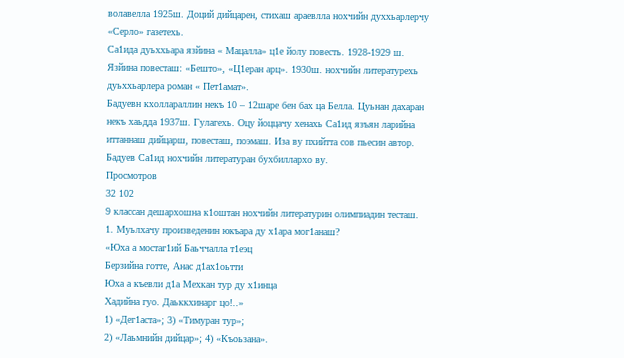волавелла 1925ш. Доций дийцарен, стихаш араевлла нохчийн духхьарлерчу «Серло» газетехь.
Са1ида дуьххьара язйина « Мацалла» ц1е йолу повесть. 1928-1929 ш. Язйина повесташ: «Бешто», «Ц1еран арц». 1930ш. нохчийн литературехь дуьххьарлера роман « Пет1амат».
Бадуевн кхоллараллин некъ 10 – 12шаре бен бах ца Белла. Цуьнан дахаран некъ хаьдда 1937ш. Гулагехь. Оцу йоццачу хенахь Са1ид язъян ларийна иттаннаш дийцарш, повесташ, поэмаш. Иза ву пхийтта сов пьесин автор.
Бадуев Са1ид нохчийн литературан бухбиллархо ву.
Просмотров
32 102
9 классан дешархошна к1оштан нохчийн литературин олимпиадин тесташ.
1. Муьлхачу произведенин юкъара ду х1ара мог1анаш?
«Юха а мостаг1ий Баьччалла т1еэц
Берзийна готте, Анас д1ах1оьтти
Юха а къевли д1а Мехкан тур ду х1инца
Хадийна гуо. Даьккхинарг цо!..»
1) «Дег1аста»; 3) «Тимуран тур»;
2) «Лаьмнийн дийцар»; 4) «Къоьзана».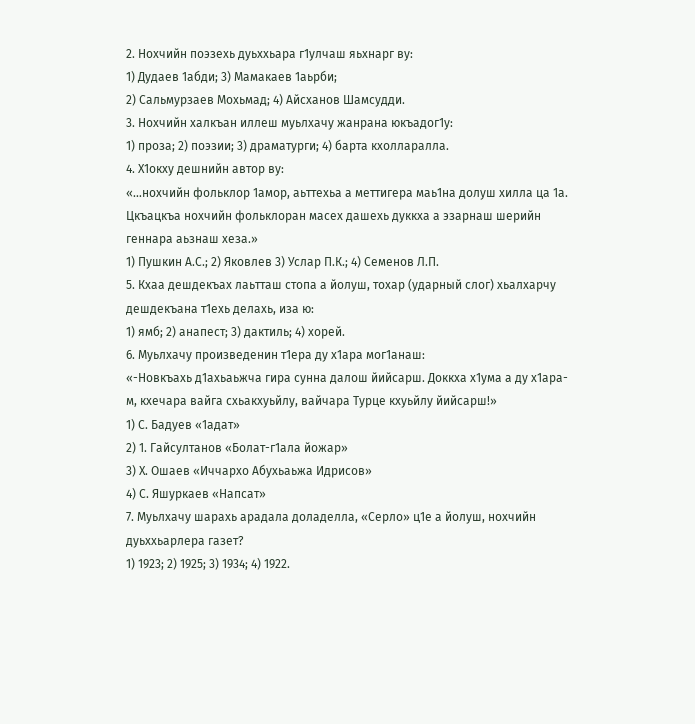2. Нохчийн поэзехь дуьххьара г1улчаш яьхнарг ву:
1) Дудаев 1абди; 3) Мамакаев 1аьрби;
2) Сальмурзаев Мохьмад; 4) Айсханов Шамсудди.
3. Нохчийн халкъан иллеш муьлхачу жанрана юкъадог1у:
1) проза; 2) поэзии; 3) драматурги; 4) барта кхолларалла.
4. Х1окху дешнийн автор ву:
«…нохчийн фольклор 1амор, аьттехьа а меттигера маь1на долуш хилла ца 1а. Цкъацкъа нохчийн фольклоран масех дашехь дуккха а эзарнаш шерийн геннара аьзнаш хеза.»
1) Пушкин А.С.; 2) Яковлев 3) Услар П.К.; 4) Семенов Л.П.
5. Кхаа дешдекъах лаьтташ стопа а йолуш, тохар (ударный слог) хьалхарчу дешдекъана т1ехь делахь, иза ю:
1) ямб; 2) анапест; 3) дактиль; 4) хорей.
6. Муьлхачу произведенин т1ера ду х1ара мог1анаш:
«-Новкъахь д1ахьаьжча гира сунна далош йийсарш. Доккха х1ума а ду х1ара-м, кхечара вайга схьакхуьйлу, вайчара Турце кхуьйлу йийсарш!»
1) С. Бадуев «1адат»
2) 1. Гайсултанов «Болат-г1ала йожар»
3) Х. Ошаев «Иччархо Абухьаьжа Идрисов»
4) С. Яшуркаев «Напсат»
7. Муьлхачу шарахь арадала доладелла, «Серло» ц1е а йолуш, нохчийн дуьххьарлера газет?
1) 1923; 2) 1925; 3) 1934; 4) 1922.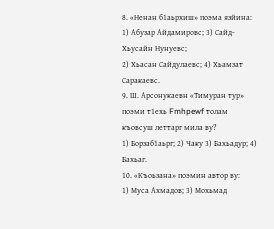8. «Ненан б1аьрхиш» поэма язйина:
1) Абузар Айдамировс; 3) Сайд-Хьусайн Нунуевс;
2) Хьасан Сайдулаевс; 4) Хьамзат Саракаевс.
9. Ш. Арсонукаевн «Тимуран тур» поэми т1ехь Fmhpewf толам къовсуш леттарг мила ву?
1) Борзаб1аьрг; 2) Чаку 3) Бахьадур; 4) Бахьаг.
10. «Къоьзана» поэмин автор ву:
1) Муса Ахмадов; 3) Мохьмад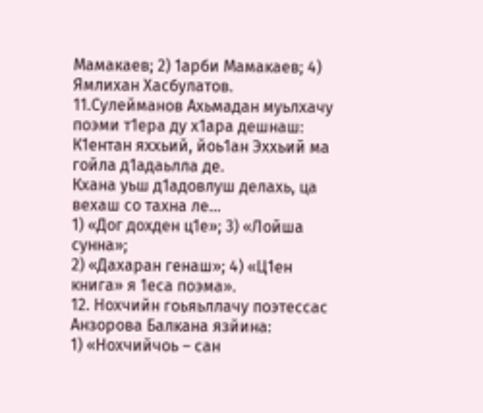Мамакаев; 2) 1арби Мамакаев; 4) Ямлихан Хасбулатов.
11.Сулейманов Ахьмадан муьлхачу поэми т1ера ду х1ара дешнаш:
К1ентан яххьий, йоь1ан Эххьий ма гойла д1адаьлла де.
Кхана уьш д1адовлуш делахь, ца вехаш со тахна ле…
1) «Дог дохден ц1е»; 3) «Лойша сунна»;
2) «Дахаран генаш»; 4) «Ц1ен книга» я 1еса поэма».
12. Нохчийн гоьяьллачу поэтессас Анзорова Балкана язйина:
1) «Нохчийчоь – сан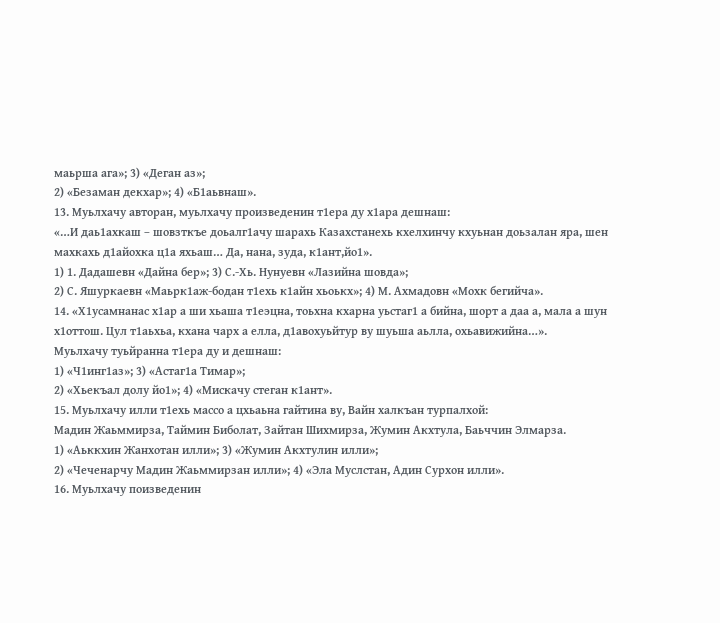маьрша ага»; 3) «Деган аз»;
2) «Безаман декхар»; 4) «Б1аьвнаш».
13. Муьлхачу авторан, муьлхачу произведенин т1ера ду х1ара дешнаш:
«…И даь1ахкаш – шовзткъе доьалг1ачу шарахь Казахстанехь кхелхинчу кхуьнан доьзалан яра, шен махкахь д1айохка ц1а яхьаш… Да, нана, зуда, к1ант,йо1».
1) 1. Дадашевн «Дайна бер»; 3) С.-Хь. Нунуевн «Лазийна шовда»;
2) С. Яшуркаевн «Маьрк1аж-бодан т1ехь к1айн хьоькх»; 4) М. Ахмадовн «Мохк бегийча».
14. «Х1усамнанас х1ар а ши хьаша т1еэцна, тоьхна кхарна уьстаг1 а бийна, шорт а даа а, мала а шун х1оттош. Цул т1аьхьа, кхана чарх а елла, д1авохуьйтур ву шуьша аьлла, охьавижийна…».
Муьлхачу туьйранна т1ера ду и дешнаш:
1) «Ч1инг1аз»; 3) «Астаг1а Тимар»;
2) «Хьекъал долу йо1»; 4) «Мискачу стеган к1ант».
15. Муьлхачу илли т1ехь массо а цхьаьна гайтина ву, Вайн халкъан турпалхой:
Мадин Жаьммирза, Таймин Биболат, Зайтан Шихмирза, Жумин Акхтула, Баьччин Элмарза.
1) «Аьккхин Жанхотан илли»; 3) «Жумин Акхтулин илли»;
2) «Чеченарчу Мадин Жаьммирзан илли»; 4) «Эла Муслстан, Адин Сурхон илли».
16. Муьлхачу поизведенин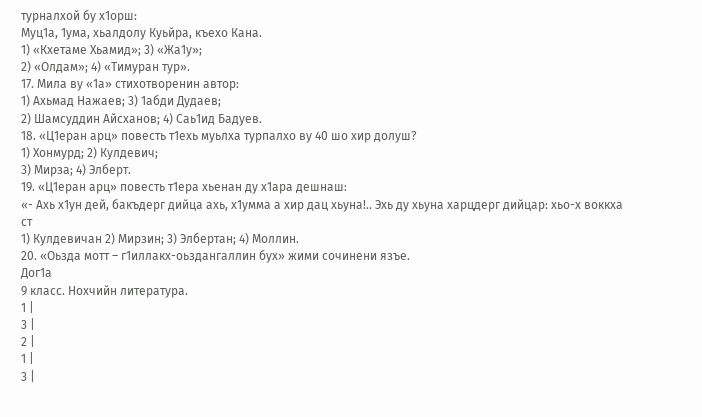турналхой бу х1орш:
Муц1а, 1ума, хьалдолу Куьйра, къехо Кана.
1) «Кхетаме Хьамид»; 3) «Жа1у»;
2) «Олдам»; 4) «Тимуран тур».
17. Мила ву «1а» стихотворенин автор:
1) Ахьмад Нажаев; 3) 1абди Дудаев;
2) Шамсуддин Айсханов; 4) Cаь1ид Бадуев.
18. «Ц1еран арц» повесть т1ехь муьлха турпалхо ву 40 шо хир долуш?
1) Хонмурд; 2) Кулдевич;
3) Мирза; 4) Элберт.
19. «Ц1еран арц» повесть т1ера хьенан ду х1ара дешнаш:
«- Ахь х1ун дей, бакъдерг дийца ахь, х1умма а хир дац хьуна!.. Эхь ду хьуна харцдерг дийцар: хьо-х воккха ст
1) Кулдевичан 2) Мирзин; 3) Элбертан; 4) Моллин.
20. «Оьзда мотт – г1иллакх-оьздангаллин бух» жими сочинени язъе.
Дог1а
9 класс. Нохчийн литература.
1 |
3 |
2 |
1 |
3 |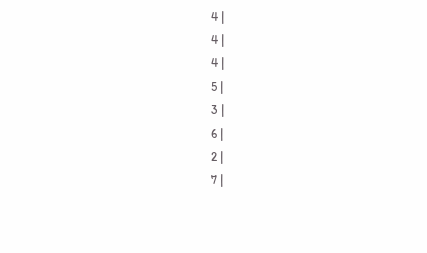4 |
4 |
4 |
5 |
3 |
6 |
2 |
7 |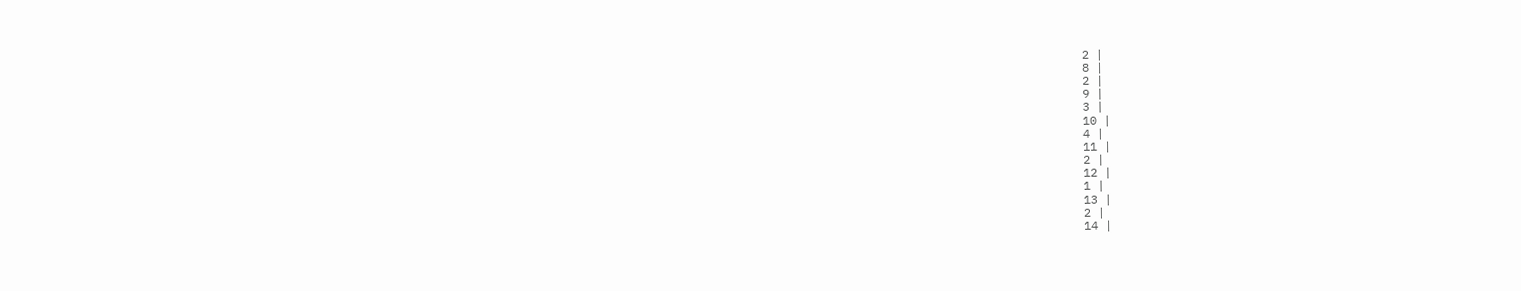2 |
8 |
2 |
9 |
3 |
10 |
4 |
11 |
2 |
12 |
1 |
13 |
2 |
14 |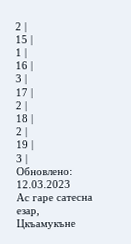2 |
15 |
1 |
16 |
3 |
17 |
2 |
18 |
2 |
19 |
3 |
Обновлено: 12.03.2023
Ас гаре сатесна езар,
Цкъамукъне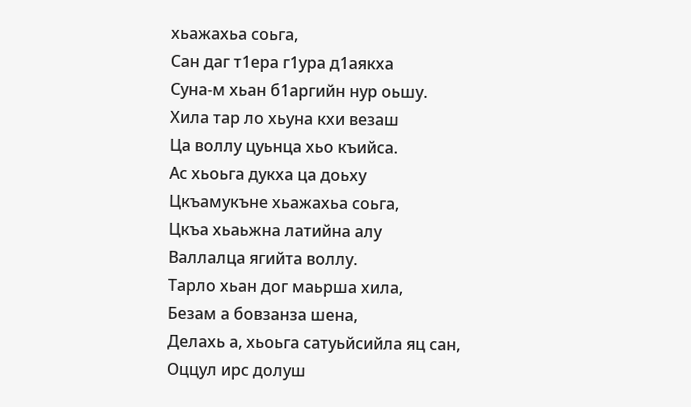хьажахьа соьга,
Сан даг т1ера г1ура д1аякха
Суна-м хьан б1аргийн нур оьшу.
Хила тар ло хьуна кхи везаш
Ца воллу цуьнца хьо къийса.
Ас хьоьга дукха ца доьху
Цкъамукъне хьажахьа соьга,
Цкъа хьаьжна латийна алу
Валлалца ягийта воллу.
Тарло хьан дог маьрша хила,
Безам а бовзанза шена,
Делахь а, хьоьга сатуьйсийла яц сан,
Оццул ирс долуш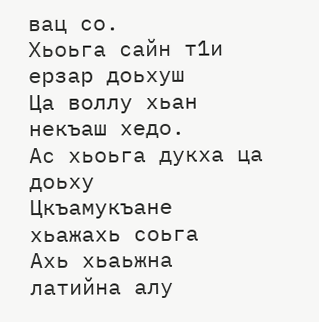вац со.
Хьоьга сайн т1и ерзар доьхуш
Ца воллу хьан некъаш хедо.
Ас хьоьга дукха ца доьху
Цкъамукъане хьажахь соьга
Ахь хьаьжна латийна алу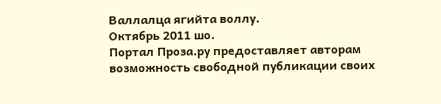Валлалца ягийта воллу.
Октябрь 2011 шо.
Портал Проза.ру предоставляет авторам возможность свободной публикации своих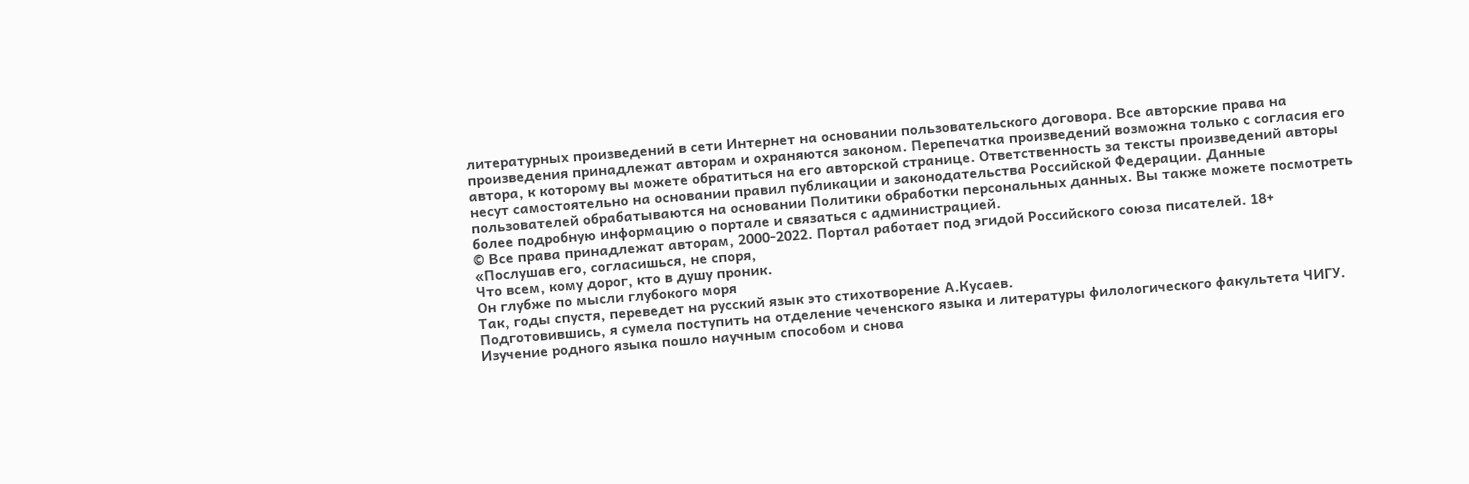литературных произведений в сети Интернет на основании пользовательского договора. Все авторские права на произведения принадлежат авторам и охраняются законом. Перепечатка произведений возможна только с согласия его автора, к которому вы можете обратиться на его авторской странице. Ответственность за тексты произведений авторы несут самостоятельно на основании правил публикации и законодательства Российской Федерации. Данные пользователей обрабатываются на основании Политики обработки персональных данных. Вы также можете посмотреть более подробную информацию о портале и связаться с администрацией.
© Все права принадлежат авторам, 2000-2022. Портал работает под эгидой Российского союза писателей. 18+
«Послушав его, согласишься, не споря,
Что всем, кому дорог, кто в душу проник.
Он глубже по мысли глубокого моря
Так, годы спустя, переведет на русский язык это стихотворение А.Кусаев.
Подготовившись, я сумела поступить на отделение чеченского языка и литературы филологического факультета ЧИГУ. Изучение родного языка пошло научным способом и снова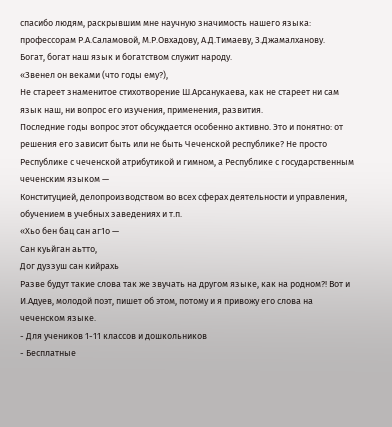спасибо людям, раскрывшим мне научную значимость нашего языка: профессорам Р.А.Саламовой, М.Р.Овхадову, А.Д.Тимаеву, З.Джамалханову.
Богат, богат наш язык и богатством служит народу.
«Звенел он веками (что годы ему?),
Не стареет знаменитое стихотворение Ш.Арсанукаева, как не стареет ни сам язык наш, ни вопрос его изучения, применения, развития.
Последние годы вопрос этот обсуждается особенно активно. Это и понятно: от решения его зависит быть или не быть Чеченской республике? Не просто Республике с чеченской атрибутикой и гимном, а Республике с государственным чеченским языком —
Конституцией, делопроизводством во всех сферах деятельности и управления, обучением в учебных заведениях и т.п.
«Хьо бен бац сан аг1о —
Сан куьйган аьтто,
Дог дуззуш сан кийрахь
Разве будут такие слова так же звучать на другом языке, как на родном?! Вот и И.Адуев, молодой поэт, пишет об этом, потому и я привожу его слова на чеченском языке.
- Для учеников 1-11 классов и дошкольников
- Бесплатные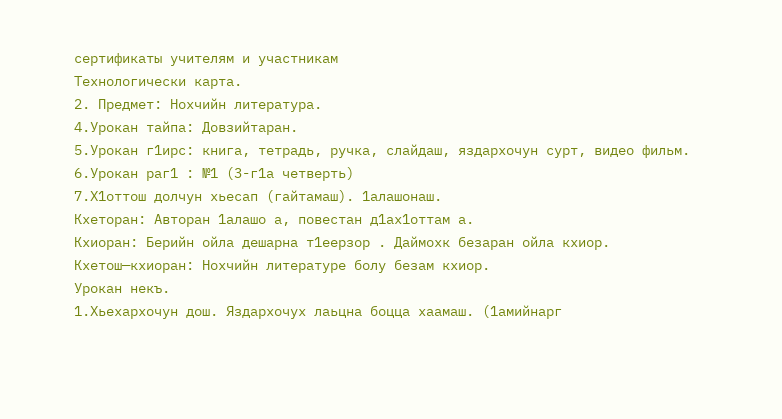сертификаты учителям и участникам
Технологически карта.
2. Предмет: Нохчийн литература.
4.Урокан тайпа: Довзийтаран.
5.Урокан г1ирс: книга, тетрадь, ручка, слайдаш, яздархочун сурт, видео фильм.
6.Урокан раг1 : №1 (3-г1а четверть)
7.Х1оттош долчун хьесап (гайтамаш). 1алашонаш.
Кхеторан: Авторан 1алашо а, повестан д1ах1оттам а.
Кхиоран: Берийн ойла дешарна т1еерзор . Даймохк безаран ойла кхиор.
Кхетош—кхиоран: Нохчийн литературе болу безам кхиор.
Урокан некъ.
1.Хьехархочун дош. Яздархочух лаьцна боцца хаамаш. (1амийнарг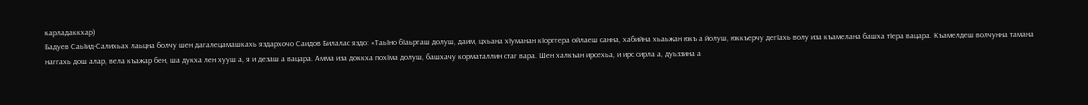карладаккхар)
Бадуев СаьIид-Салихьах лаьцна болчу шен дагалецамашкахь яздархочо Саидов Билалас яздо: «ТаьIно бIаьргаш долуш, даим, цхьана хIуманан кIорггера ойлаеш санна, хабийна хьаьжан юкъ а йолуш, юккъерчу дегIахь волу иза къамелана башха тIера вацара. Къамелдеш волчунна тамана наггахь дош алар, вела къажар бен, ша дукха лен хууш а, я и дезаш а вацара. Амма иза доккха похIма долуш, башхачу корматаллин стаг вара. Шен халкъан ирсехьа, и ирс сирла а, дуьззина а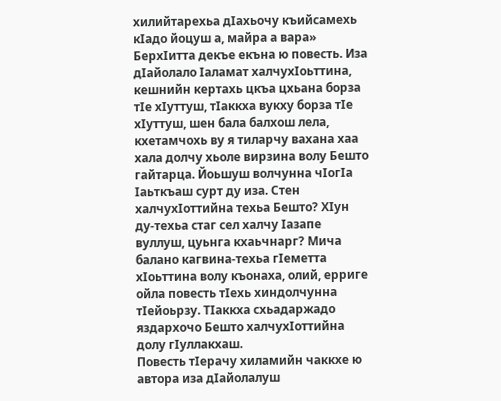хилийтарехьа дIахьочу къийсамехь кIадо йоцуш а, майра а вара»
БерхIитта декъе екъна ю повесть. Иза дIайолало Iаламат халчухIоьттина, кешнийн кертахь цкъа цхьана борза тIе хIуттуш, тIаккха вукху борза тIе хIуттуш, шен бала балхош лела, кхетамчохь ву я тиларчу вахана хаа хала долчу хьоле вирзина волу Бешто гайтарца. Йоьшуш волчунна чIогIа Iаьткъаш сурт ду иза. Стен халчухIоттийна техьа Бешто? ХIун ду-техьа стаг сел халчу Iазапе вуллуш, цуьнга кхаьчнарг? Мича балано кагвина-техьа гIеметта хIоьттина волу къонаха, олий, ерриге ойла повесть тIехь хиндолчунна тIейоьрзу. ТIаккха схьадаржадо яздархочо Бешто халчухIоттийна долу гIуллакхаш.
Повесть тIерачу хиламийн чаккхе ю автора иза дIайолалуш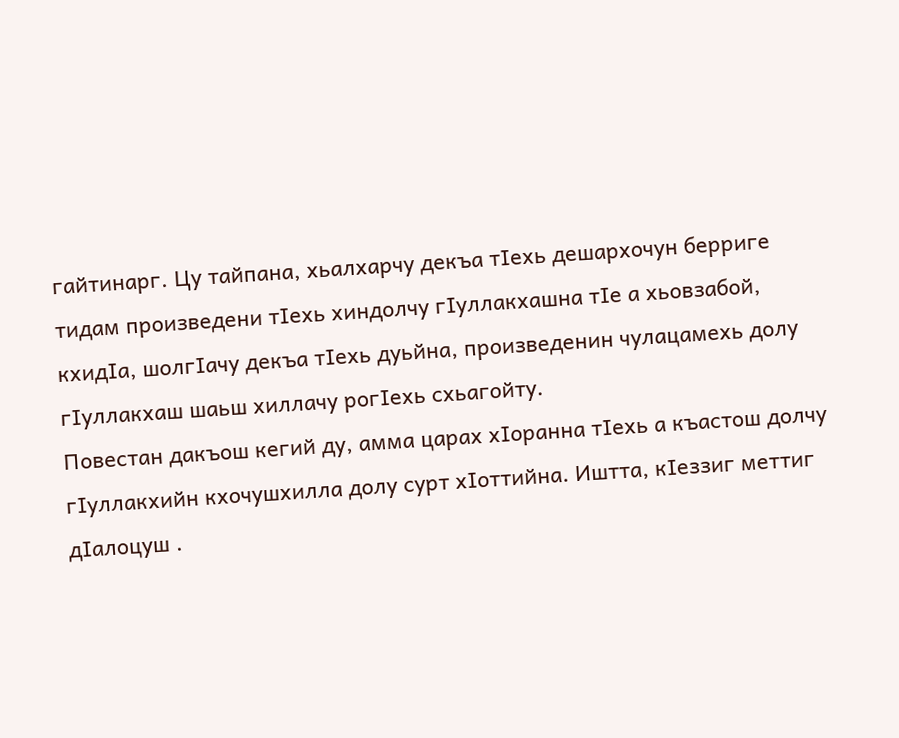гайтинарг. Цу тайпана, хьалхарчу декъа тIехь дешархочун берриге тидам произведени тIехь хиндолчу гIуллакхашна тIе а хьовзабой, кхидIа, шолгIачу декъа тIехь дуьйна, произведенин чулацамехь долу гIуллакхаш шаьш хиллачу рогIехь схьагойту.
Повестан дакъош кегий ду, амма царах хIоранна тIехь а къастош долчу гIуллакхийн кхочушхилла долу сурт хIоттийна. Иштта, кIеззиг меттиг дIалоцуш .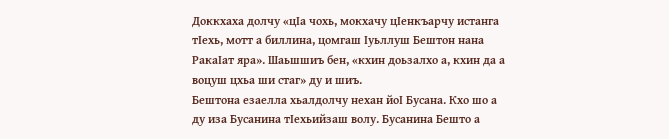Доккхаха долчу «цIа чохь, мокхачу цIенкъарчу истанга тIехь, мотт а биллина, цомгаш Iуьллуш Бештон нана РакаIат яра». Шаьшшиъ бен, «кхин доьзалхо а, кхин да а воцуш цхьа ши стаг» ду и шиъ.
Бештона езаелла хьалдолчу нехан йоI Бусана. Кхо шо а ду иза Бусанина тIехьийзаш волу. Бусанина Бешто а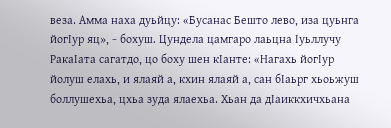веза. Амма наха дуьйцу: «Бусанас Бешто лево, иза цуьнга йогIур яц», − бохуш. Цундела цамгаро лаьцна Iуьллучу РакаIата сагатдо, цо боху шен кIанте: «Нагахь йогIур йолуш елахь, и ялаяй а, кхин ялаяй а, сан бIаьрг хьоьжуш боллушехьа, цхьа зуда ялаехьа. Хьан да дIаиккхичхьана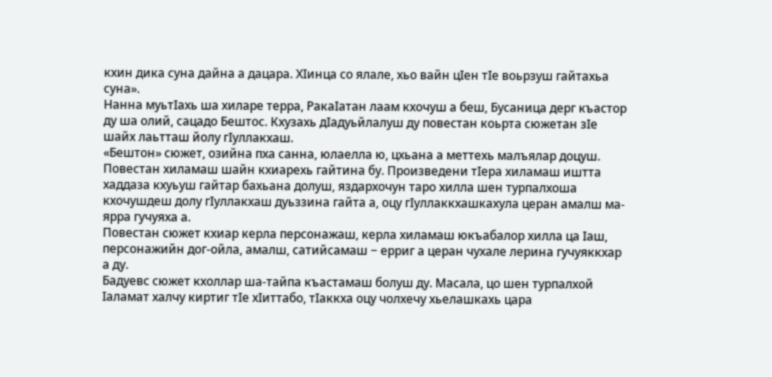кхин дика суна дайна а дацара. ХIинца со ялале, хьо вайн цIен тIе воьрзуш гайтахьа суна».
Нанна муьтIахь ша хиларе терра, РакаIатан лаам кхочуш а беш, Бусаница дерг къастор ду ша олий, сацадо Бештос. Кхузахь дIадуьйлалуш ду повестан коьрта сюжетан зIе шайх лаьтташ йолу гIуллакхаш.
«Бештон» сюжет, озийна пха санна, юлаелла ю, цхьана а меттехь малъялар доцуш. Повестан хиламаш шайн кхиарехь гайтина бу. Произведени тIера хиламаш иштта хаддаза кхуьуш гайтар бахьана долуш, яздархочун таро хилла шен турпалхоша кхочушдеш долу гIуллакхаш дуьззина гайта а, оцу гIуллаккхашкахула церан амалш ма-ярра гучуяха а.
Повестан сюжет кхиар керла персонажаш, керла хиламаш юкъабалор хилла ца Iаш, персонажийн дог-ойла, амалш, сатийсамаш − ерриг а церан чухале лерина гучуяккхар а ду.
Бадуевс сюжет кхоллар ша-тайпа къастамаш болуш ду. Масала, цо шен турпалхой Iаламат халчу киртиг тIе хIиттабо, тIаккха оцу чолхечу хьелашкахь цара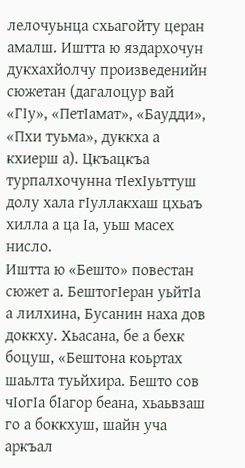лелочуьнца схьагойту церан амалш. Иштта ю яздархочун дукхахйолчу произведенийн сюжетан (дагалоцур вай «ГIу», «ПетIамат», «Баудди», «Пхи туьма», дуккха а кхиерш а). Цкъацкъа турпалхочунна тIехIуьттуш долу хала гIуллакхаш цхьаъ хилла а ца Iа, уьш масех нисло.
Иштта ю «Бешто» повестан сюжет а. БештогIеран уьйтIа а лилхина, Бусанин наха дов доккху. Хьасана, бе а бехк боцуш, «Бештона коьртах шаьлта туьйхира. Бешто сов чIогIа бIагор беана, хьаьвзаш го а боккхуш, шайн уча аркъал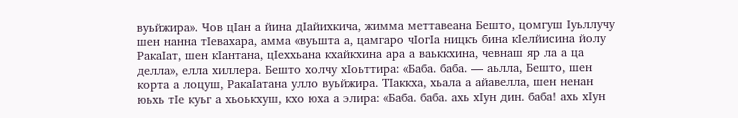вуьйжира». Чов цIан а йина дIайихкича, жимма меттавеана Бешто, цомгуш Iуьллучу шен нанна тIевахара, амма «вуьшта а, цамгаро чIогIа ницкъ бина кIелйисина йолу РакаIат, шен кIантана, цIеххьана кхайкхина ара а ваьккхина, чевнаш яр ла а ца делла», елла хиллера. Бешто холчу хIоьттира: «Баба. баба. — аьлла, Бешто, шен корта а лоцуш, РакаIатана улло вуьйжира. ТIаккха, хьала а айавелла, шен ненан юьхь тIе куьг а хьоькхуш, кхо юха а элира: «Баба. баба. ахь хIун дин. баба! ахь хIун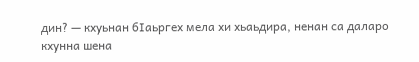дин? — кхуьнан бIаьргех мела хи хьаьдира, ненан са даларо кхунна шена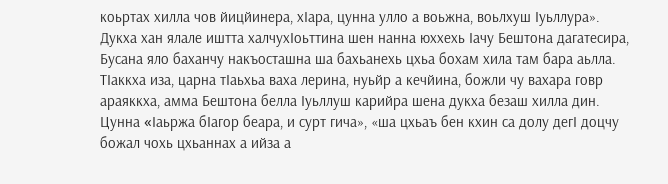коьртах хилла чов йицйинера, хIара, цунна улло а воьжна, воьлхуш Iуьллура».
Дукха хан ялале иштта халчухIоьттина шен нанна юххехь Iачу Бештона дагатесира, Бусана яло баханчу накъосташна ша бахьанехь цхьа бохам хила там бара аьлла. ТIаккха иза, царна тIаьхьа ваха лерина, нуьйр а кечйина, божли чу вахара говр араяккха, амма Бештона белла Iуьллуш карийра шена дукха безаш хилла дин. Цунна «Iаьржа бIагор беара, и сурт гича», «ша цхьаъ бен кхин са долу дегI доцчу божал чохь цхьаннах а ийза а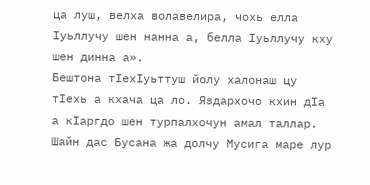ца луш, велха волавелира, чохь елла Iуьллучу шен нанна а, белла Iуьллучу кху шен динна а».
Бештона тIехIуьттуш йолу халонаш цу тIехь а кхача ца ло. Яздархочо кхин дIа а кIаргдо шен турпалхочун амал таллар.
Шайн дас Бусана жа долчу Мусига маре лур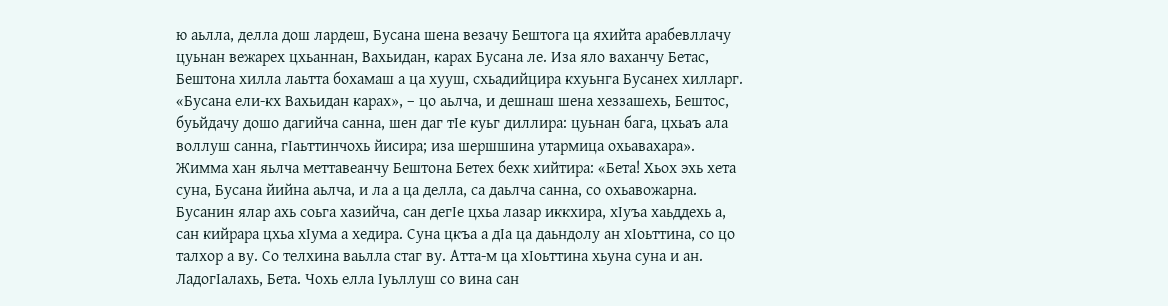ю аьлла, делла дош лардеш, Бусана шена везачу Бештога ца яхийта арабевллачу цуьнан вежарех цхьаннан, Вахьидан, карах Бусана ле. Иза яло ваханчу Бетас, Бештона хилла лаьтта бохамаш а ца хууш, схьадийцира кхуьнга Бусанех хилларг. «Бусана ели-кх Вахьидан карах», – цо аьлча, и дешнаш шена хеззашехь, Бештос, буьйдачу дошо дагийча санна, шен даг тIе куьг диллира: цуьнан бага, цхьаъ ала воллуш санна, гIаьттинчохь йисира; иза шершшина утармица охьавахара». Жимма хан яьлча меттавеанчу Бештона Бетех бехк хийтира: «Бета! Хьох эхь хета суна, Бусана йийна аьлча, и ла а ца делла, са даьлча санна, со охьавожарна. Бусанин ялар ахь соьга хазийча, сан дегIе цхьа лазар иккхира, хIуъа хаьддехь а, сан кийрара цхьа хIума а хедира. Суна цкъа а дIа ца даьндолу ан хIоьттина, со цо талхор а ву. Со телхина ваьлла стаг ву. Атта-м ца хIоьттина хьуна суна и ан. ЛадогIалахь, Бета. Чохь елла Iуьллуш со вина сан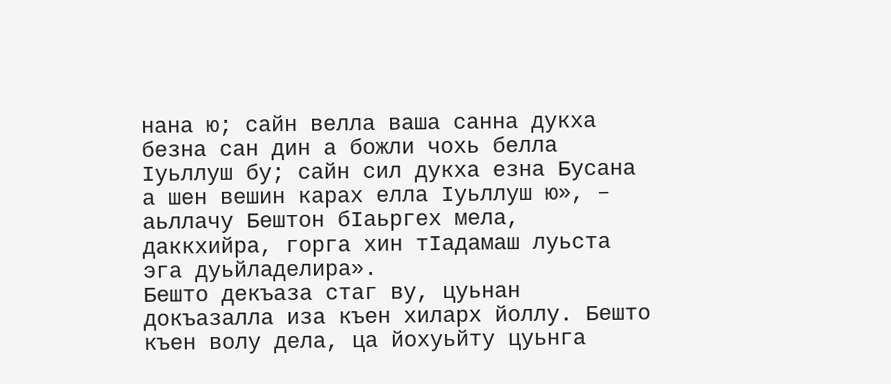нана ю; сайн велла ваша санна дукха безна сан дин а божли чохь белла Iуьллуш бу; сайн сил дукха езна Бусана а шен вешин карах елла Iуьллуш ю», – аьллачу Бештон бIаьргех мела, даккхийра, горга хин тIадамаш луьста эга дуьйладелира».
Бешто декъаза стаг ву, цуьнан докъазалла иза къен хиларх йоллу. Бешто къен волу дела, ца йохуьйту цуьнга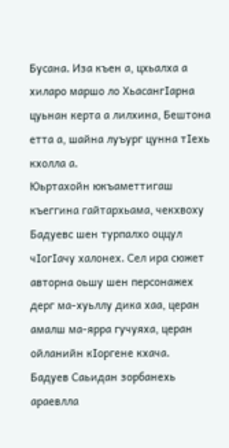Бусана. Иза къен а, цхьалха а хиларо маршо ло ХьасангIарна цуьнан керта а лилхина, Бештона етта а, шайна луъург цунна тIехь кхолла а.
Юьртахойн юкъаметтигаш къеггина гайтархьама, чекхвоху Бадуевс шен турпалхо оццул чIогIачу халонех. Сел ира сюжет авторна оьшу шен персонажех дерг ма-хуьллу дика хаа, церан амалш ма-ярра гучуяха, церан ойланийн кIоргене кхача.
Бадуев Саьидан зорбанехь араевлла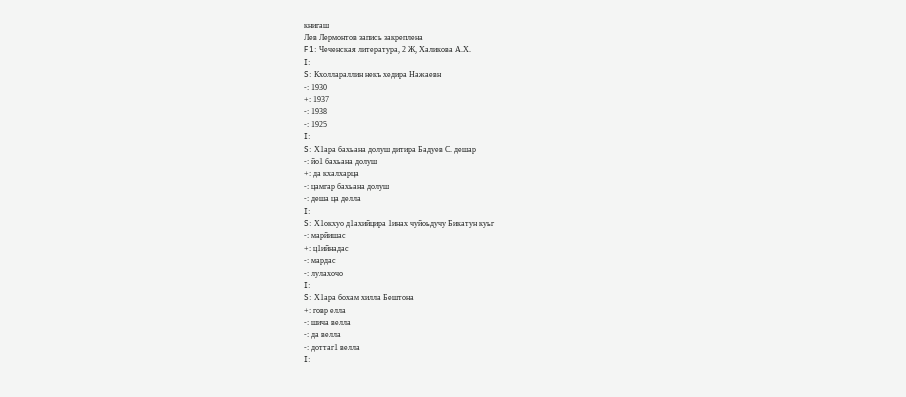книгаш
Лев Лермонтов запись закреплена
F1: Чеченская литература, 2 Ж, Халикова А.Х.
I:
S: Кхоллараллин некъ хедира Нажаевн
-: 1930
+: 1937
-: 1938
-: 1925
I:
S: Х1ара бахьана долуш дитира Бадуев С. дешар
-: йо1 бахьана долуш
+: да кхалхарца
-: цамгар бахьана долуш
-: деша ца делла
I:
S: Х1окхуо д1ахийцира 1инах чуйоьдучу Бикатун куьг
-: марйишас
+: ц1ийнадас
-: мардас
-: лулахочо
I:
S: Х1ара бохам хилла Бештона
+: говр елла
-: шича велла
-: да велла
-: доттаг1 велла
I: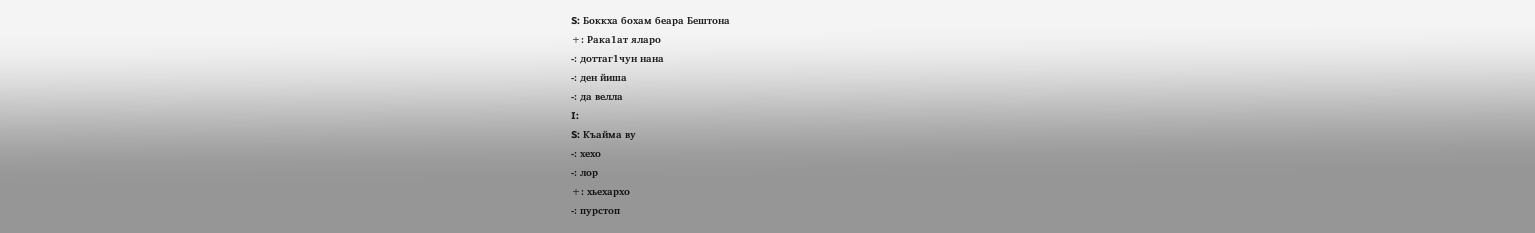S: Боккха бохам беара Бештона
+: Рака1ат яларо
-: доттаг1чун нана
-: ден йиша
-: да велла
I:
S: Къайма ву
-: хехо
-: лор
+: хьехархо
-: пурстоп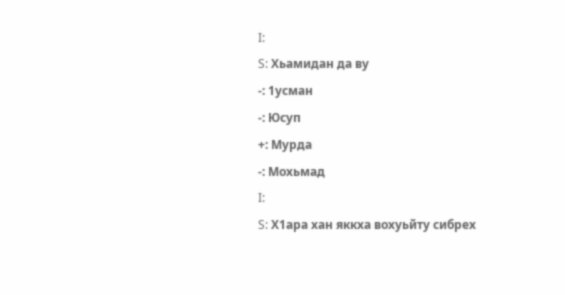I:
S: Хьамидан да ву
-: 1усман
-: Юсуп
+: Мурда
-: Мохьмад
I:
S: Х1ара хан яккха вохуьйту сибрех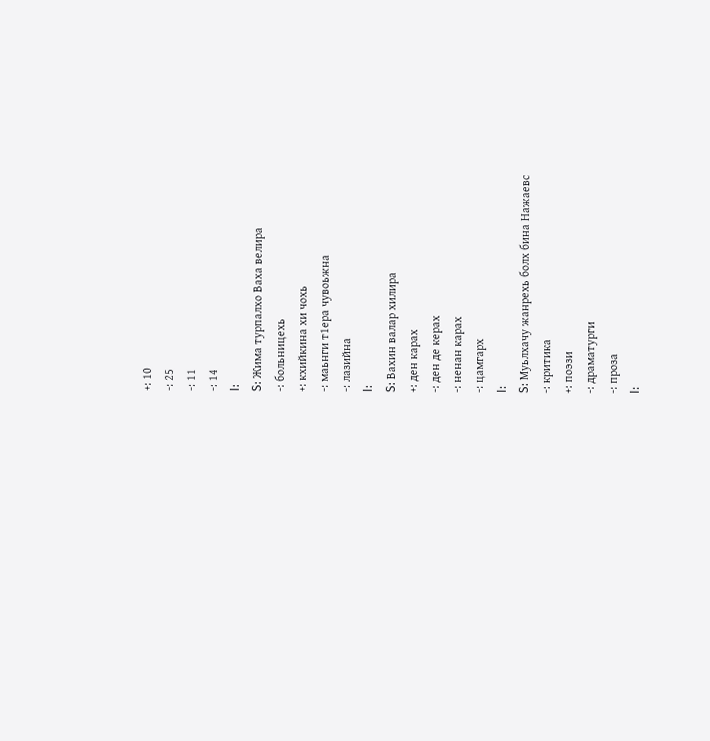+: 10
-: 25
-: 11
-: 14
I:
S: Жима турпалхо Ваха велира
-: больницехь
+: кхийкина хи чохь
-: маьнги т1ера чувоьжна
-: лазийна
I:
S: Вахин валар хилира
+: ден карах
-: ден де керах
-: ненан карах
-: цамгарх
I:
S: Муьлхачу жанрехь болх бина Нажаевс
-: критика
+: поэзи
-: драматурги
-: проза
I: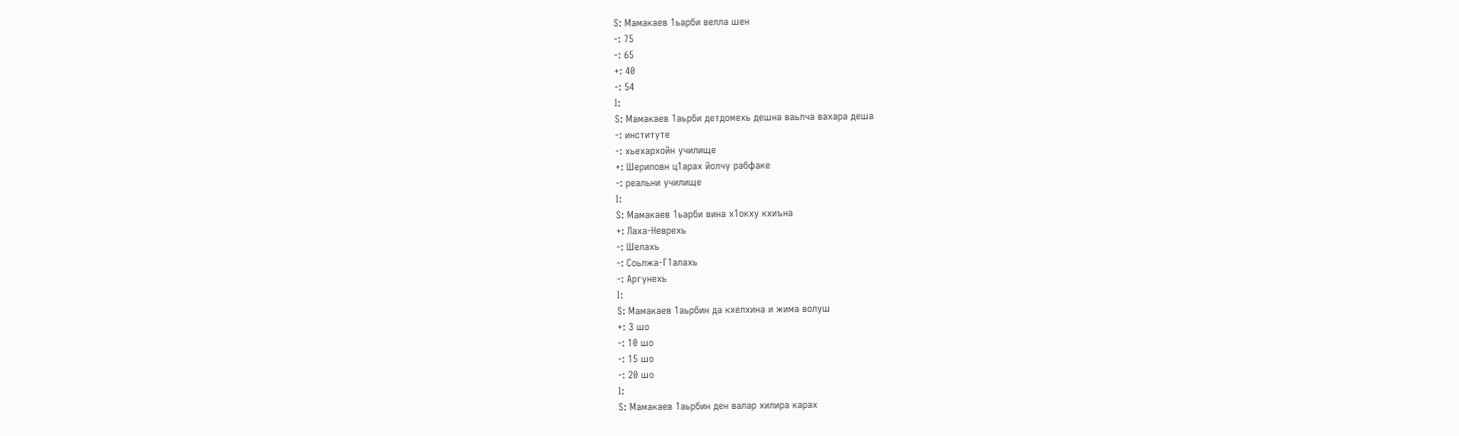S: Мамакаев 1ьарби велла шен
-: 75
-: 65
+: 40
-: 54
I:
S: Мамакаев 1аьрби детдомехь дешна ваьлча вахара деша
-: институте
-: хьехархойн училище
+: Шериповн ц1арах йолчу рабфаке
-: реальни училище
I:
S: Мамакаев 1ьарби вина х1окху кхиъна
+: Лаха-Неврехь
-: Шелахь
-: Соьлжа-Г1алахь
-: Аргунехь
I:
S: Мамакаев 1аьрбин да кхелхина и жима волуш
+: 3 шо
-: 10 шо
-: 15 шо
-: 20 шо
I:
S: Мамакаев 1аьрбин ден валар хилира карах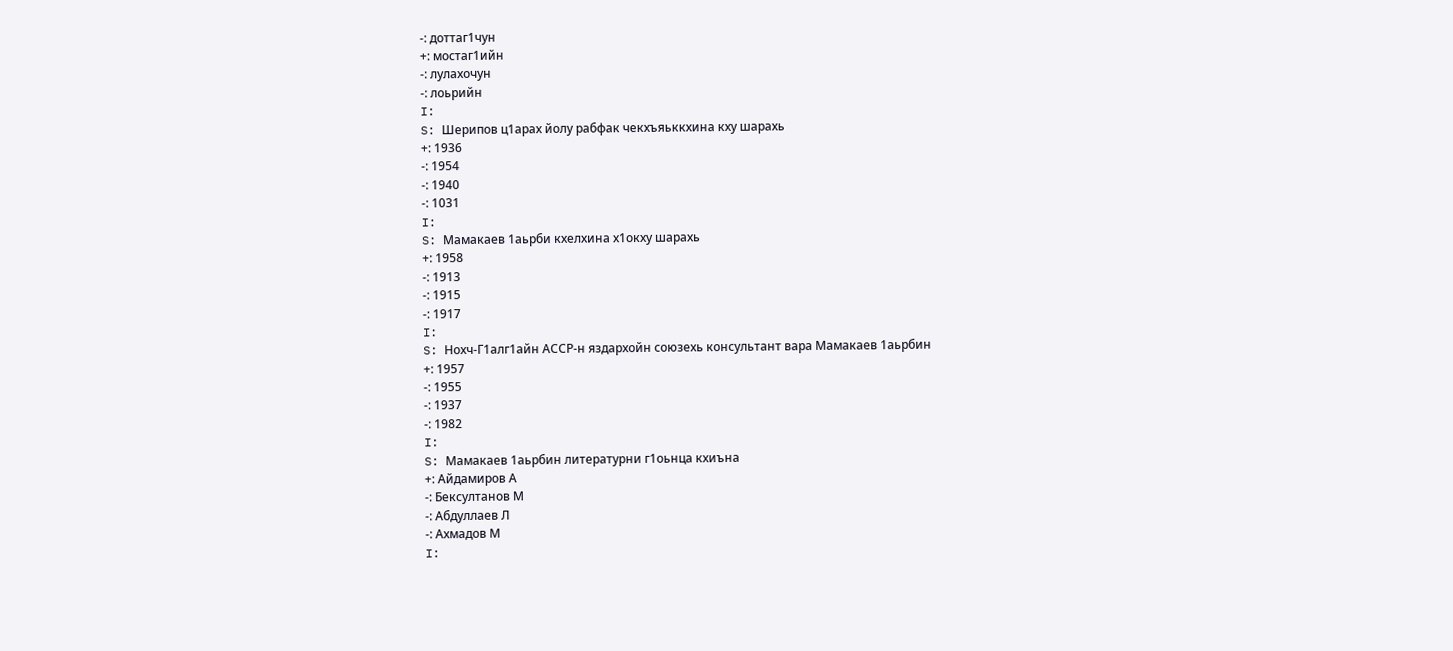-: доттаг1чун
+: мостаг1ийн
-: лулахочун
-: лоьрийн
I:
S: Шерипов ц1арах йолу рабфак чекхъяьккхина кху шарахь
+: 1936
-: 1954
-: 1940
-: 1031
I:
S: Мамакаев 1аьрби кхелхина х1окху шарахь
+: 1958
-: 1913
-: 1915
-: 1917
I:
S: Нохч-Г1алг1айн АССР-н яздархойн союзехь консультант вара Мамакаев 1аьрбин
+: 1957
-: 1955
-: 1937
-: 1982
I:
S: Мамакаев 1аьрбин литературни г1оьнца кхиъна
+: Айдамиров А
-: Бексултанов М
-: Абдуллаев Л
-: Ахмадов М
I: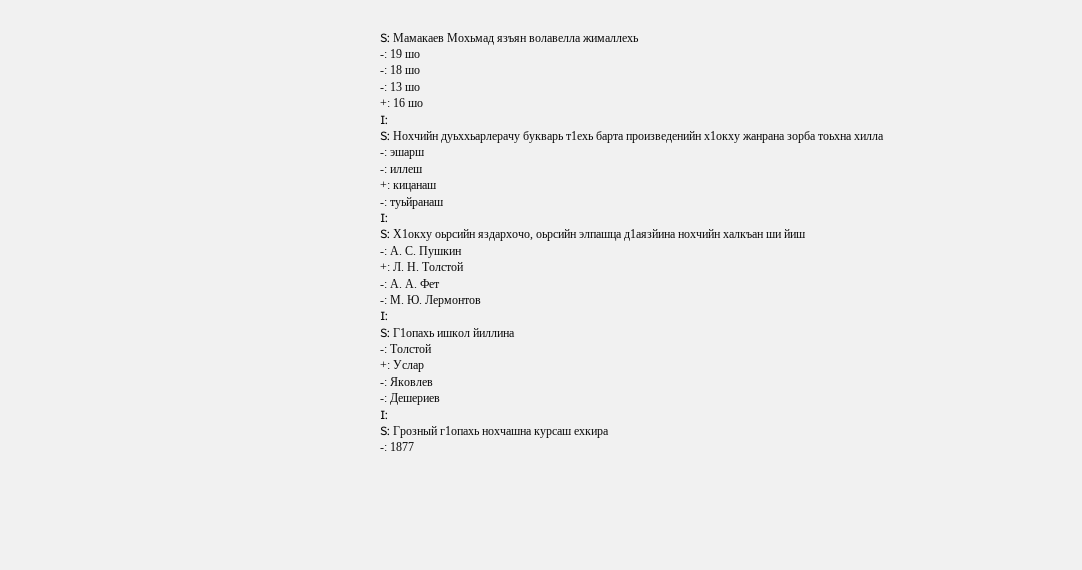S: Мамакаев Мохьмад язъян волавелла жималлехь
-: 19 шо
-: 18 шо
-: 13 шо
+: 16 шо
I:
S: Нохчийн дуьххьарлерачу букварь т1ехь барта произведенийн х1окху жанрана зорба тоьхна хилла
-: эшарш
-: иллеш
+: кицанаш
-: туьйранаш
I:
S: Х1окху оьрсийн яздархочо, оьрсийн элпашца д1аязйина нохчийн халкъан ши йиш
-: А. С. Пушкин
+: Л. Н. Толстой
-: А. А. Фет
-: М. Ю. Лермонтов
I:
S: Г1опахь ишкол йиллина
-: Толстой
+: Услар
-: Яковлев
-: Дешериев
I:
S: Грозный г1опахь нохчашна курсаш ехкира
-: 1877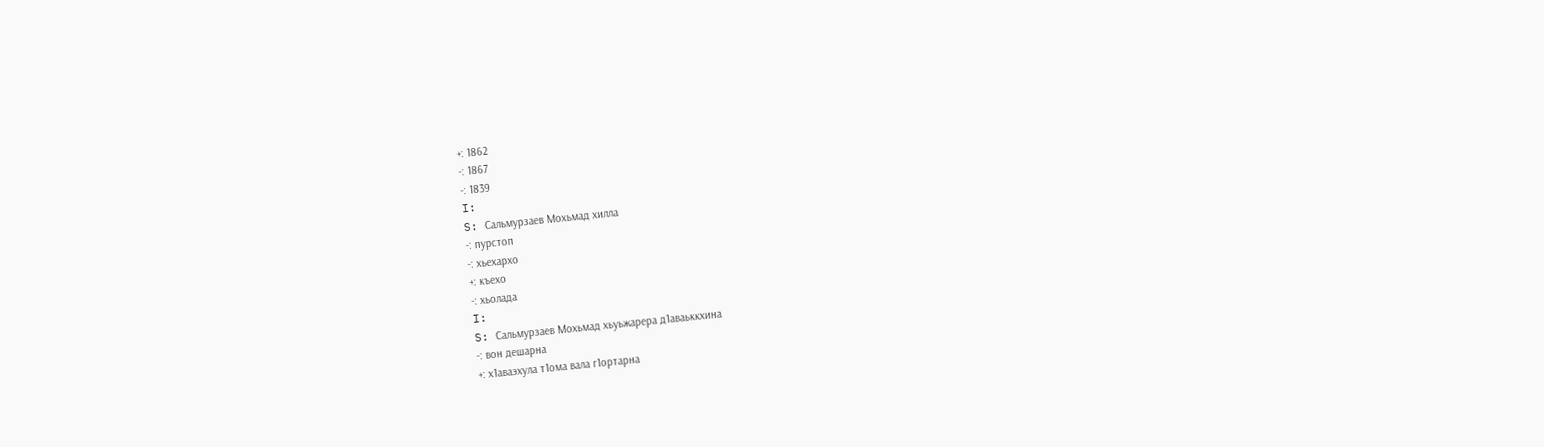+: 1862
-: 1867
-: 1839
I:
S: Сальмурзаев Мохьмад хилла
-: пурстоп
-: хьехархо
+: къехо
-: хьолада
I:
S: Сальмурзаев Мохьмад хьуьжарера д1аваьккхина
-: вон дешарна
+: х1аваэхула т1ома вала г1ортарна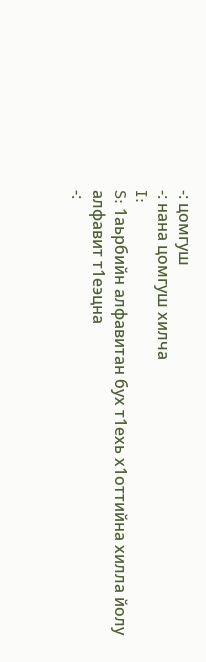-: цомгуш
-: нана цомгуш хилча
I:
S: 1аьрбийн алфавитан бух т1ехь х1оттийна хилла йолу алфавит т1еэцна
-: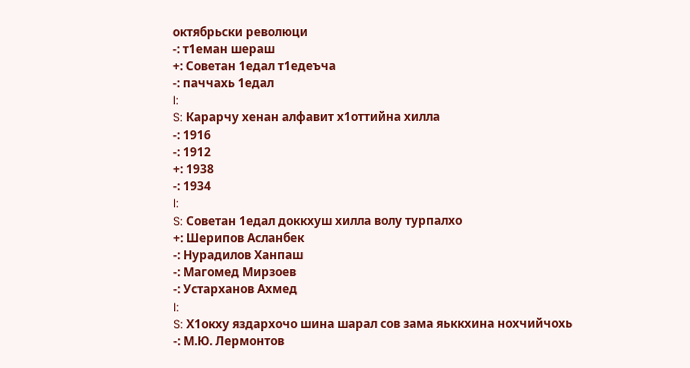октябрьски революци
-: т1еман шераш
+: Советан 1едал т1едеъча
-: паччахь 1едал
I:
S: Карарчу хенан алфавит х1оттийна хилла
-: 1916
-: 1912
+: 1938
-: 1934
I:
S: Советан 1едал доккхуш хилла волу турпалхо
+: Шерипов Асланбек
-: Нурадилов Ханпаш
-: Магомед Мирзоев
-: Устарханов Ахмед
I:
S: Х1окху яздархочо шина шарал сов зама яьккхина нохчийчохь
-: М.Ю. Лермонтов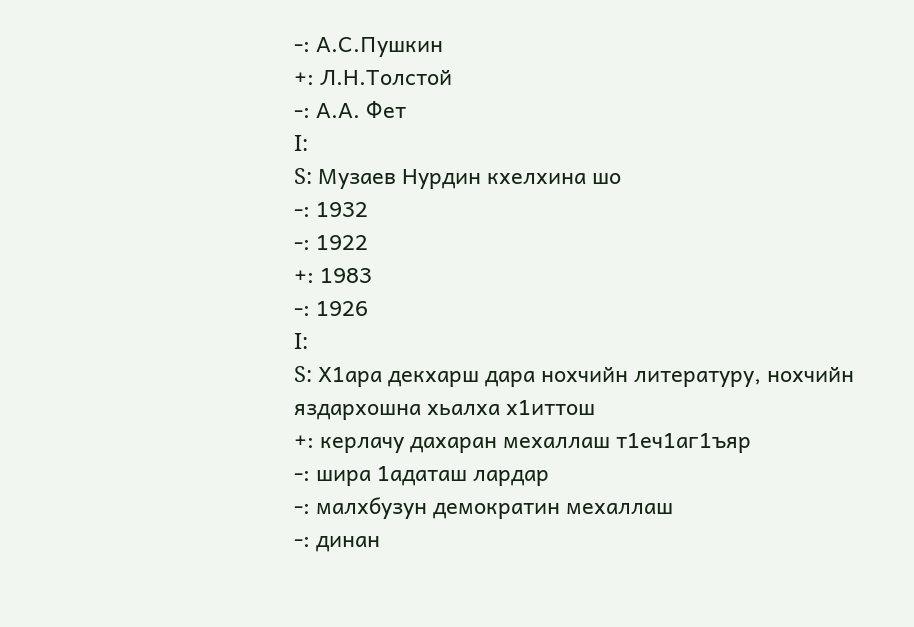-: А.С.Пушкин
+: Л.Н.Толстой
-: А.А. Фет
I:
S: Музаев Нурдин кхелхина шо
-: 1932
-: 1922
+: 1983
-: 1926
I:
S: Х1ара декхарш дара нохчийн литературу, нохчийн яздархошна хьалха х1иттош
+: керлачу дахаран мехаллаш т1еч1аг1ъяр
-: шира 1адаташ лардар
-: малхбузун демократин мехаллаш
-: динан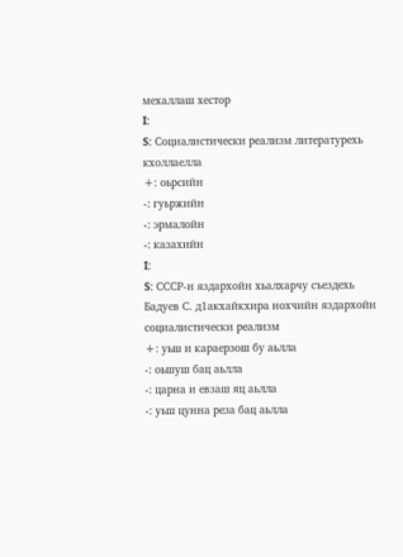мехаллаш хестор
I:
S: Социалистически реализм литературехь кхоллаелла
+: оьрсийн
-: гуьржийн
-: эрмалойн
-: казахийн
I:
S: СССР-н яздархойн хьалхарчу съездехь Бадуев С. д1акхайкхира нохчийн яздархойн социалистически реализм
+: уьш и караерзош бу аьлла
-: оьшуш бац аьлла
-: царна и евзаш яц аьлла
-: уьш цунна реза бац аьлла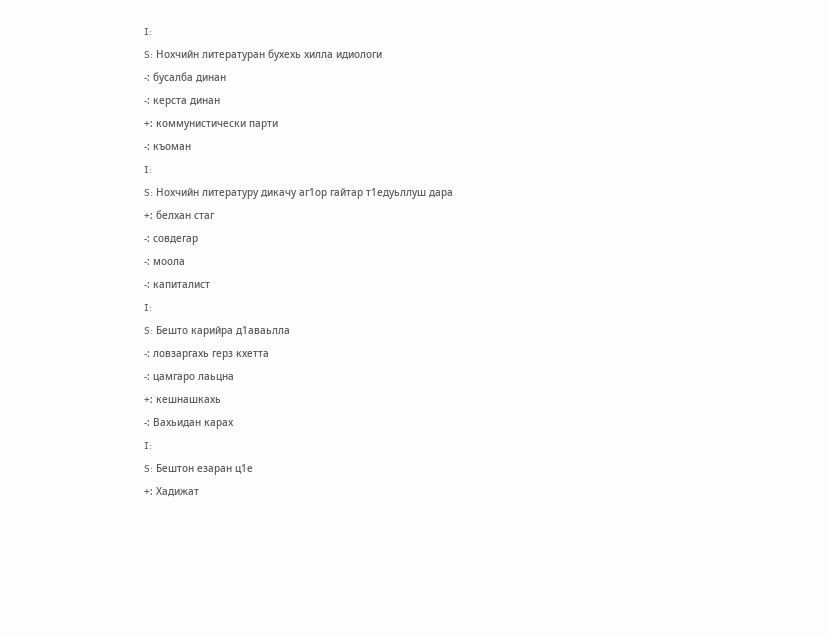I:
S: Нохчийн литературан бухехь хилла идиологи
-: бусалба динан
-: керста динан
+: коммунистически парти
-: къоман
I:
S: Нохчийн литературу дикачу аг1ор гайтар т1едуьллуш дара
+: белхан стаг
-: совдегар
-: моола
-: капиталист
I:
S: Бешто карийра д1аваьлла
-: ловзаргахь герз кхетта
-: цамгаро лаьцна
+: кешнашкахь
-: Вахьидан карах
I:
S: Бештон езаран ц1е
+: Хадижат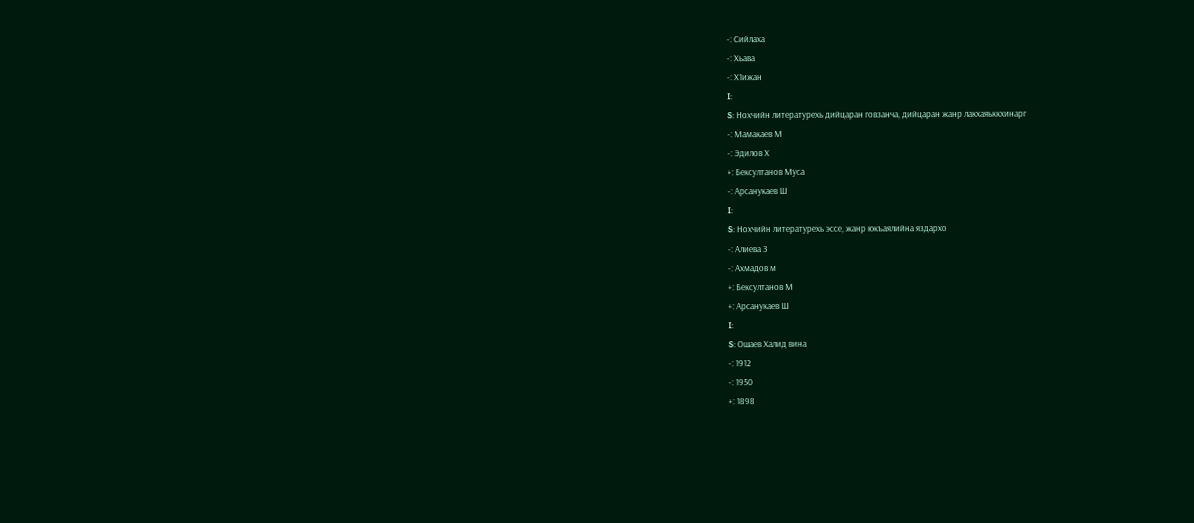-: Сийлаха
-: Хьава
-: Х1ижан
I:
S: Нохчийн литературехь дийцаран говзанча, дийцаран жанр лакхаяьккхинарг
-: Мамакаев М
-: Эдилов Х
+: Бексултанов Муса
-: Арсанукаев Ш
I:
S: Нохчийн литературехь эссе, жанр юкъаялийна яздархо
-: Алиева З
-: Ахмадов м
+: Бексултанов М
+: Арсанукаев Ш
I:
S: Ошаев Халид вина
-: 1912
-: 1950
+: 1898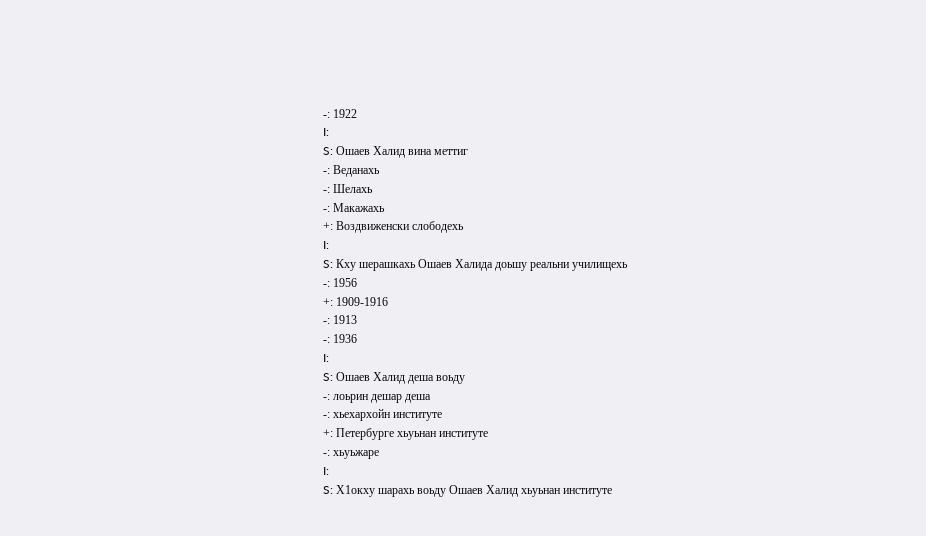-: 1922
I:
S: Ошаев Халид вина меттиг
-: Веданахь
-: Шелахь
-: Макажахь
+: Воздвиженски слободехь
I:
S: Кху шерашкахь Ошаев Халида доьшу реальни училищехь
-: 1956
+: 1909-1916
-: 1913
-: 1936
I:
S: Ошаев Халид деша воьду
-: лоьрин дешар деша
-: хьехархойн институте
+: Петербурге хьуьнан институте
-: хьуьжаре
I:
S: Х1окху шарахь воьду Ошаев Халид хьуьнан институте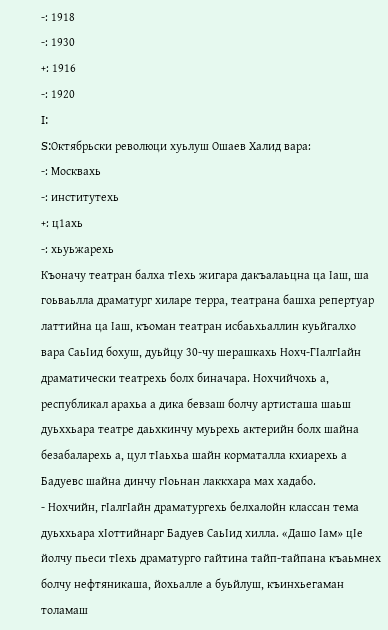-: 1918
-: 1930
+: 1916
-: 1920
I:
S:Октябрьски революци хуьлуш Ошаев Халид вара:
-: Москвахь
-: институтехь
+: ц1ахь
-: хьуьжарехь
Къоначу театран балха тIехь жигара дакъалаьцна ца Iаш, ша гоьваьлла драматург хиларе терра, театрана башха репертуар латтийна ца Iаш, къоман театран исбаьхьаллин куьйгалхо вара СаьIид бохуш, дуьйцу 30-чу шерашкахь Нохч-ГIалгIайн драматически театрехь болх биначара. Нохчийчохь а, республикал арахьа а дика бевзаш болчу артисташа шаьш дуьххьара театре даьхкинчу муьрехь актерийн болх шайна безабаларехь а, цул тIаьхьа шайн корматалла кхиарехь а Бадуевс шайна динчу гIоьнан лаккхара мах хадабо.
- Нохчийн, гIалгIайн драматургехь белхалойн классан тема дуьххьара хIоттийнарг Бадуев СаьIид хилла. «Дашо Iам» цIе йолчу пьеси тIехь драматурго гайтина тайп-тайпана къаьмнех болчу нефтяникаша, йохьалле а буьйлуш, къинхьегаман толамаш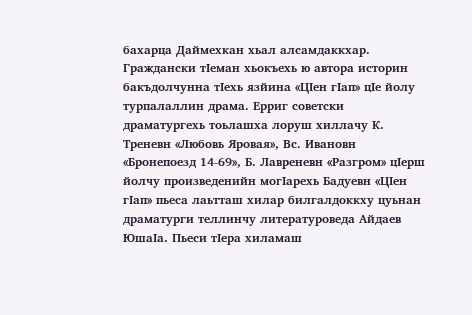бахарца Даймехкан хьал алсамдаккхар. Граждански тIеман хьокъехь ю автора историн бакъдолчунна тIехь язйина «ЦIен гIап» цIе йолу турпалаллин драма. Ерриг советски драматургехь тоьлашха лоруш хиллачу К. Треневн «Любовь Яровая», Вс. Ивановн «Бронепоезд 14-69», Б. Лавреневн «Разгром» цIерш йолчу произведенийн могIарехь Бадуевн «ЦIен гIап» пьеса лаьтташ хилар билгалдоккху цуьнан драматурги теллинчу литературоведа Айдаев ЮшаIа. Пьеси тIера хиламаш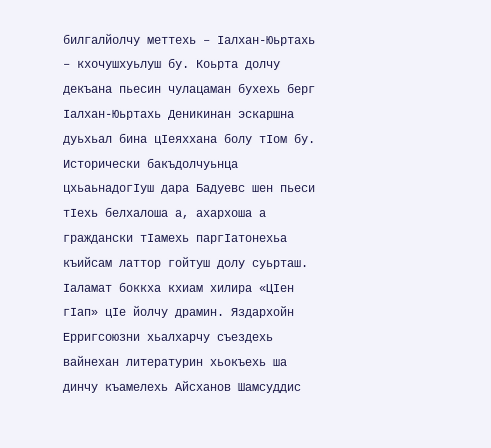билгалйолчу меттехь – Iалхан-Юьртахь – кхочушхуьлуш бу. Коьрта долчу декъана пьесин чулацаман бухехь берг Iалхан-Юьртахь Деникинан эскаршна дуьхьал бина цIеяххана болу тIом бу. Исторически бакъдолчуьнца цхьаьнадогIуш дара Бадуевс шен пьеси тIехь белхалоша а, ахархоша а граждански тIамехь паргIатонехьа къийсам латтор гойтуш долу суьрташ. Iаламат боккха кхиам хилира «ЦIен гIап» цIе йолчу драмин. Яздархойн Ерригсоюзни хьалхарчу съездехь вайнехан литературин хьокъехь ша динчу къамелехь Айсханов Шамсуддис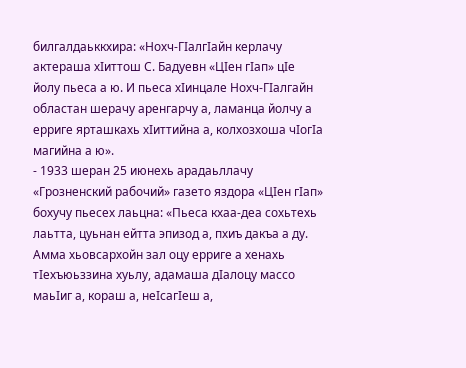билгалдаьккхира: «Нохч-ГIалгIайн керлачу актераша хIиттош С. Бадуевн «ЦIен гIап» цIе йолу пьеса а ю. И пьеса хIинцале Нохч-ГIалгайн областан шерачу аренгарчу а, ламанца йолчу а ерриге ярташкахь хIиттийна а, колхозхоша чIогIа магийна а ю».
- 1933 шеран 25 июнехь арадаьллачу «Грозненский рабочий» газето яздора «ЦIен гIап» бохучу пьесех лаьцна: «Пьеса кхаа-деа сохьтехь лаьтта, цуьнан ейтта эпизод а, пхиъ дакъа а ду. Амма хьовсархойн зал оцу ерриге а хенахь тIехъюьззина хуьлу, адамаша дIалоцу массо маьIиг а, кораш а, неIсагIеш а,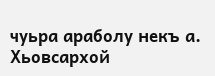чуьра араболу некъ а. Хьовсархой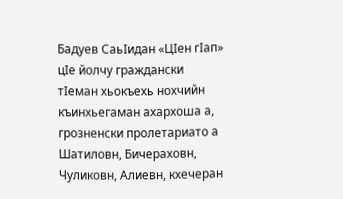Бадуев СаьIидан «ЦIен гIап» цIе йолчу граждански тIеман хьокъехь нохчийн къинхьегаман ахархоша а, грозненски пролетариато а Шатиловн, Бичераховн, Чуликовн, Алиевн, кхечеран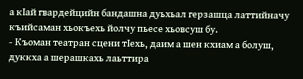а кIай гвардейцийн бандашна дуьхьал герзашца латтийначу къийсаман хьокъехь йолчу пьесе хьовсуш бу.
- Къоман театран сцени тIехь, даим а шен кхиам а болуш, дуккха а шерашкахь лаьттира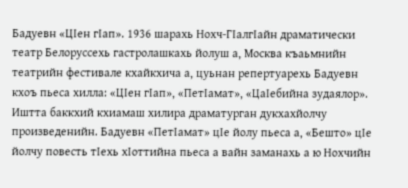Бадуевн «ЦIен гIап». 1936 шарахь Нохч-ГIалгIайн драматически театр Белоруссехь гастролашкахь йолуш а, Москва къаьмнийн театрийн фестивале кхайкхича а, цуьнан репертуарехь Бадуевн кхоъ пьеса хилла: «ЦIен гIап», «ПетIамат», «ЦаIебийна зудаялор». Иштта баккхий кхиамаш хилира драматурган дукхахйолчу произведенийн. Бадуевн «ПетIамат» цIе йолу пьеса а, «Бешто» цIе йолчу повесть тIехь хIоттийна пьеса а вайн заманахь а ю Нохчийн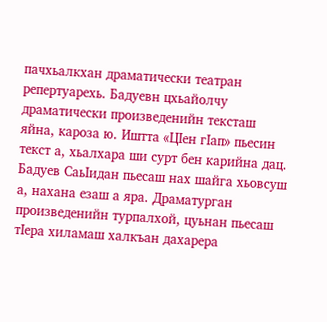пачхьалкхан драматически театран репертуарехь. Бадуевн цхьайолчу драматически произведенийн тексташ яйна, кароза ю. Иштта «ЦIен гIап» пьесин текст а, хьалхара ши сурт бен карийна дац. Бадуев СаьIидан пьесаш нах шайга хьовсуш а, нахана езаш а яра. Драматурган произведенийн турпалхой, цуьнан пьесаш тIера хиламаш халкъан дахарера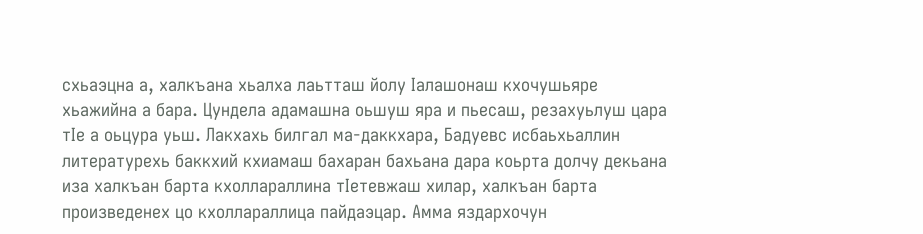схьаэцна а, халкъана хьалха лаьтташ йолу Iалашонаш кхочушьяре хьажийна а бара. Цундела адамашна оьшуш яра и пьесаш, резахуьлуш цара тIе а оьцура уьш. Лакхахь билгал ма-даккхара, Бадуевс исбаьхьаллин литературехь баккхий кхиамаш бахаран бахьана дара коьрта долчу декьана иза халкъан барта кхоллараллина тIетевжаш хилар, халкъан барта произведенех цо кхоллараллица пайдаэцар. Амма яздархочун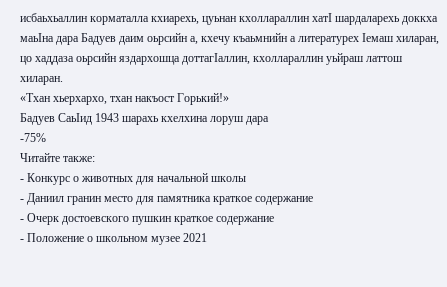исбаьхьаллин корматалла кхиарехь, цуьнан кхоллараллин хатI шардаларехь доккха маьIна дара Бадуев даим оьрсийн а, кхечу къаьмнийн а литературех Iемаш хиларан, цо хаддаза оьрсийн яздархошца доттагIаллин, кхоллараллин уьйраш латтош хиларан.
«Тхан хьерхархо, тхан накъост Горький!»
Бадуев СаьIид 1943 шарахь кхелхина лоруш дара
-75%
Читайте также:
- Конкурс о животных для начальной школы
- Даниил гранин место для памятника краткое содержание
- Очерк достоевского пушкин краткое содержание
- Положение о школьном музее 2021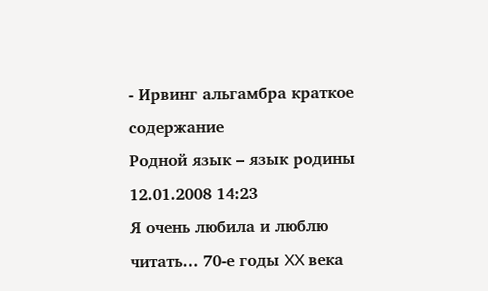- Ирвинг альгамбра краткое содержание
Родной язык – язык родины
12.01.2008 14:23
Я очень любила и люблю читать… 70-е годы XX века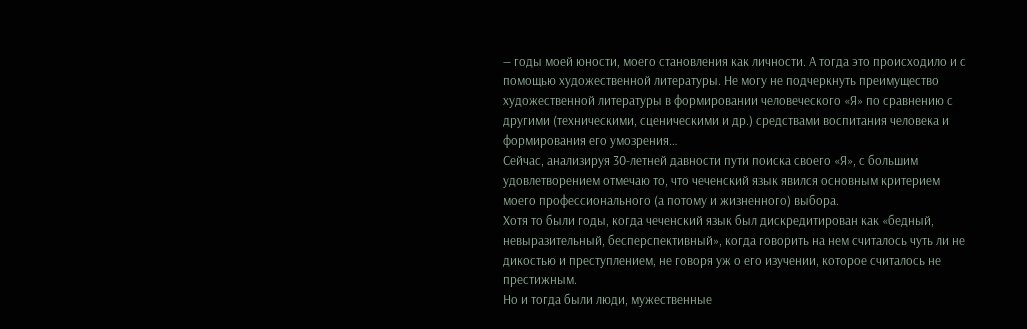— годы моей юности, моего становления как личности. А тогда это происходило и с помощью художественной литературы. Не могу не подчеркнуть преимущество художественной литературы в формировании человеческого «Я» по сравнению с другими (техническими, сценическими и др.) средствами воспитания человека и формирования его умозрения…
Сейчас, анализируя 30-летней давности пути поиска своего «Я», с большим удовлетворением отмечаю то, что чеченский язык явился основным критерием моего профессионального (а потому и жизненного) выбора.
Хотя то были годы, когда чеченский язык был дискредитирован как «бедный, невыразительный, бесперспективный», когда говорить на нем считалось чуть ли не дикостью и преступлением, не говоря уж о его изучении, которое считалось не престижным.
Но и тогда были люди, мужественные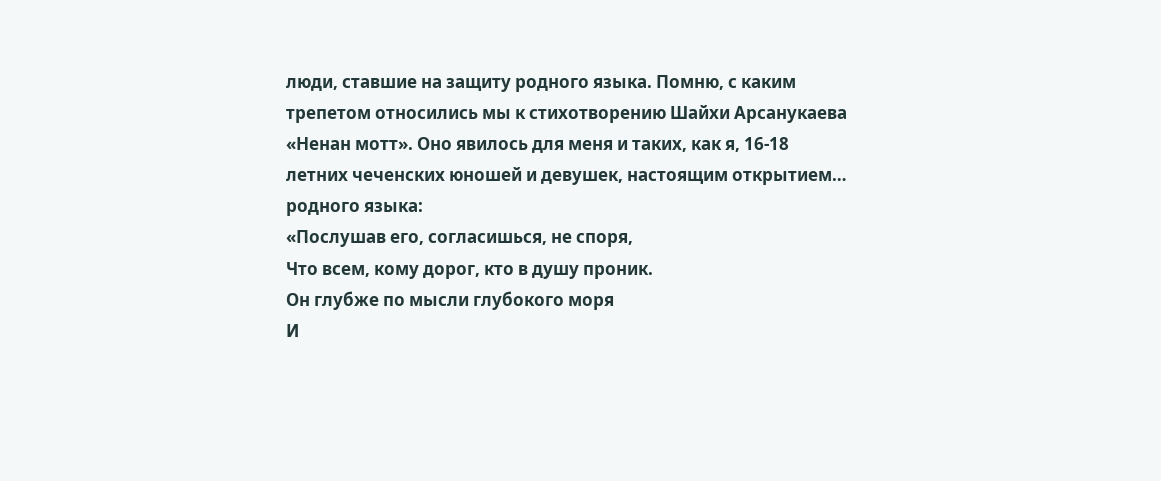люди, ставшие на защиту родного языка. Помню, с каким трепетом относились мы к стихотворению Шайхи Арсанукаева «Ненан мотт». Оно явилось для меня и таких, как я, 16-18 летних чеченских юношей и девушек, настоящим открытием… родного языка:
«Послушав его, согласишься, не споря,
Что всем, кому дорог, кто в душу проник.
Он глубже по мысли глубокого моря
И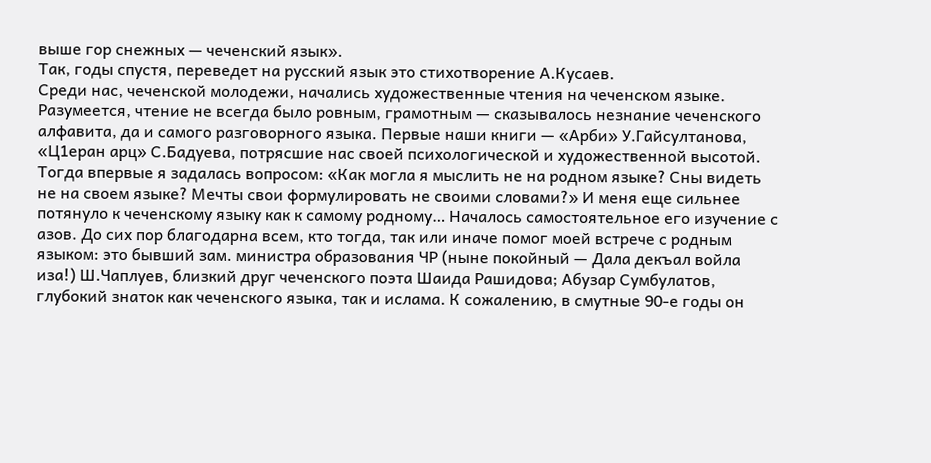выше гор снежных — чеченский язык».
Так, годы спустя, переведет на русский язык это стихотворение А.Кусаев.
Среди нас, чеченской молодежи, начались художественные чтения на чеченском языке. Разумеется, чтение не всегда было ровным, грамотным — сказывалось незнание чеченского алфавита, да и самого разговорного языка. Первые наши книги — «Арби» У.Гайсултанова, «Ц1еран арц» С.Бадуева, потрясшие нас своей психологической и художественной высотой.
Тогда впервые я задалась вопросом: «Как могла я мыслить не на родном языке? Сны видеть не на своем языке? Мечты свои формулировать не своими словами?» И меня еще сильнее потянуло к чеченскому языку как к самому родному… Началось самостоятельное его изучение с азов. До сих пор благодарна всем, кто тогда, так или иначе помог моей встрече с родным языком: это бывший зам. министра образования ЧР (ныне покойный — Дала декъал войла иза!) Ш.Чаплуев, близкий друг чеченского поэта Шаида Рашидова; Абузар Сумбулатов, глубокий знаток как чеченского языка, так и ислама. К сожалению, в смутные 90-е годы он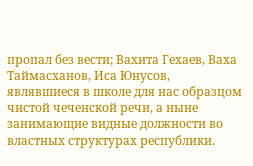пропал без вести; Вахита Гехаев, Ваха Таймасханов, Иса Юнусов, являвшиеся в школе для нас образцом чистой чеченской речи, а ныне занимающие видные должности во властных структурах республики.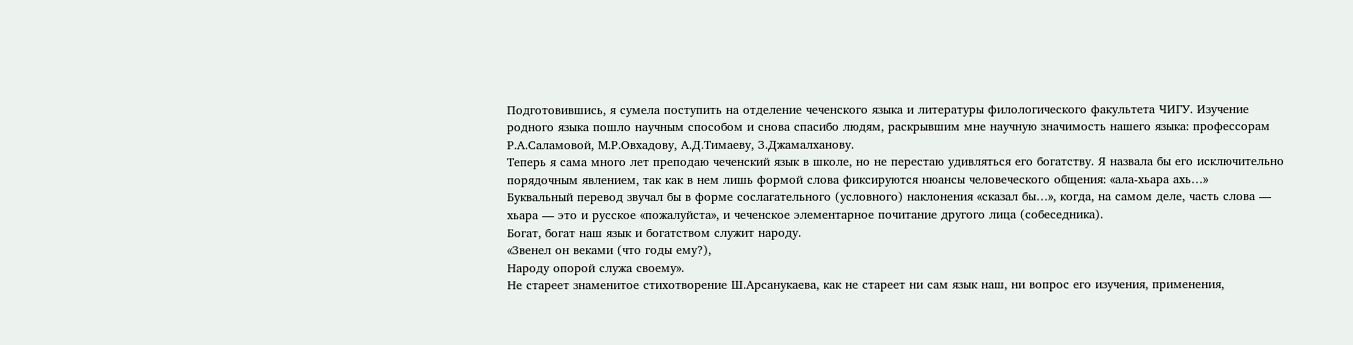Подготовившись, я сумела поступить на отделение чеченского языка и литературы филологического факультета ЧИГУ. Изучение родного языка пошло научным способом и снова спасибо людям, раскрывшим мне научную значимость нашего языка: профессорам Р.А.Саламовой, М.Р.Овхадову, А.Д.Тимаеву, З.Джамалханову.
Теперь я сама много лет преподаю чеченский язык в школе, но не перестаю удивляться его богатству. Я назвала бы его исключительно порядочным явлением, так как в нем лишь формой слова фиксируются нюансы человеческого общения: «ала-хьара ахь…»
Буквальный перевод звучал бы в форме сослагательного (условного) наклонения «сказал бы…», когда, на самом деле, часть слова — хьара — это и русское «пожалуйста», и чеченское элементарное почитание другого лица (собеседника).
Богат, богат наш язык и богатством служит народу.
«Звенел он веками (что годы ему?),
Народу опорой служа своему».
Не стареет знаменитое стихотворение Ш.Арсанукаева, как не стареет ни сам язык наш, ни вопрос его изучения, применения,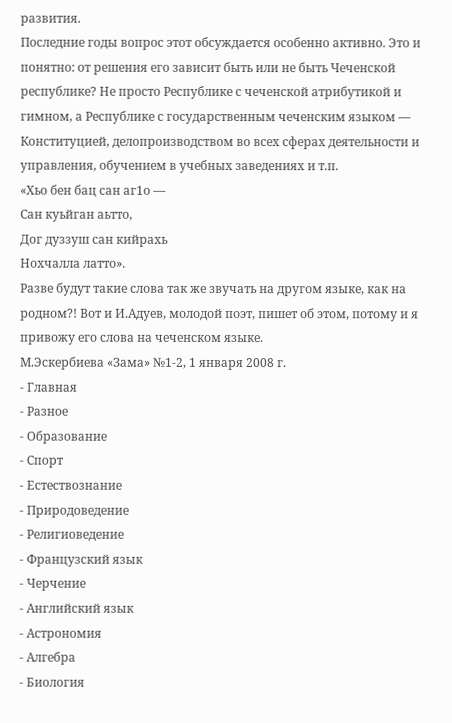развития.
Последние годы вопрос этот обсуждается особенно активно. Это и понятно: от решения его зависит быть или не быть Чеченской республике? Не просто Республике с чеченской атрибутикой и гимном, а Республике с государственным чеченским языком —
Конституцией, делопроизводством во всех сферах деятельности и управления, обучением в учебных заведениях и т.п.
«Хьо бен бац сан аг1о —
Сан куьйган аьтто,
Дог дуззуш сан кийрахь
Нохчалла латто».
Разве будут такие слова так же звучать на другом языке, как на родном?! Вот и И.Адуев, молодой поэт, пишет об этом, потому и я привожу его слова на чеченском языке.
М.Эскербиева «Зама» №1-2, 1 января 2008 г.
- Главная
- Разное
- Образование
- Спорт
- Естествознание
- Природоведение
- Религиоведение
- Французский язык
- Черчение
- Английский язык
- Астрономия
- Алгебра
- Биология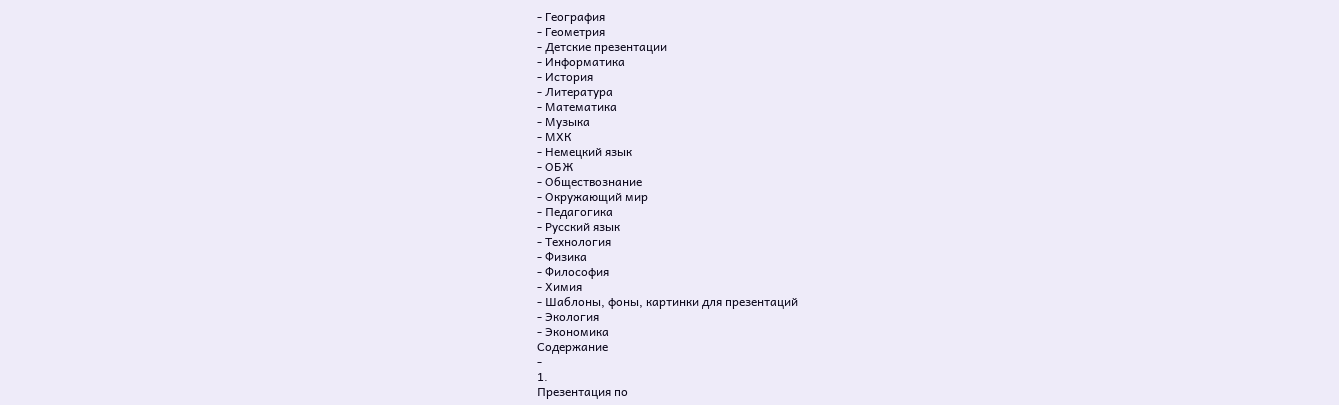- География
- Геометрия
- Детские презентации
- Информатика
- История
- Литература
- Математика
- Музыка
- МХК
- Немецкий язык
- ОБЖ
- Обществознание
- Окружающий мир
- Педагогика
- Русский язык
- Технология
- Физика
- Философия
- Химия
- Шаблоны, фоны, картинки для презентаций
- Экология
- Экономика
Содержание
-
1.
Презентация по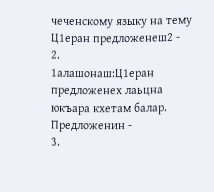чеченскому языку на тему Ц1еран предложенеш2 -
2.
1алашонаш:Ц1еран предложенех лаьцна юкъара кхетам балар. Предложенин -
3.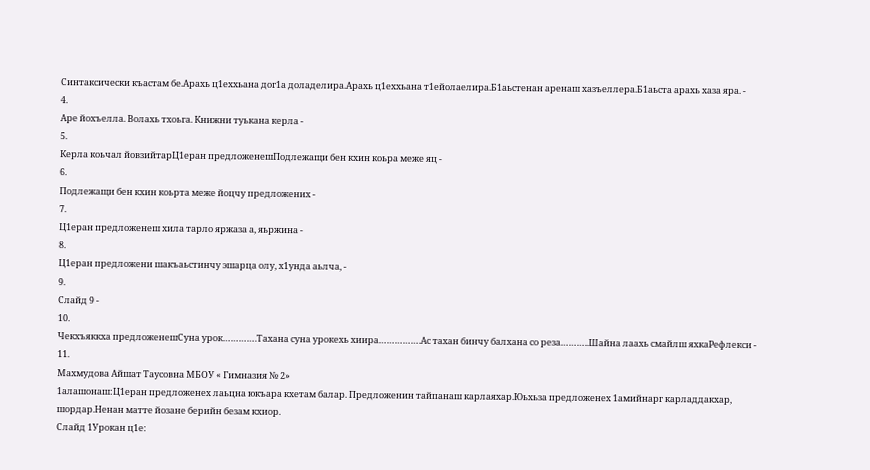Синтаксически къастам бе.Арахь ц1еххьана дог1а доладелира.Арахь ц1еххьана т1ейолаелира.Б1аьстенан аренаш хазъеллера.Б1аьста арахь хаза яра. -
4.
Аре йохъелла. Волахь тхоьга. Книжни туькана керла -
5.
Керла коьчал йовзийтарЦ1еран предложенешПодлежащи бен кхин коьра меже яц -
6.
Подлежащи бен кхин коьрта меже йоцчу предложених -
7.
Ц1еран предложенеш хила тарло яржаза а, яьржина -
8.
Ц1еран предложени шакъаьстинчу эшарца олу, х1унда аьлча, -
9.
Слайд 9 -
10.
Чекхъяккха предложенешСуна урок………….Тахана суна урокехь хиира…………….Ас тахан бинчу балхана со реза………..Шайна лаахь смайлш яхкаРефлекси -
11.
Махмудова Айшат Таусовна МБОУ « Гимназия № 2»
1алашонаш:Ц1еран предложенех лаьцна юкъара кхетам балар. Предложенин тайпанаш карлаяхар.Юьхьза предложенех 1амийнарг карладдакхар, шордар.Ненан матте йозане берийн безам кхиор.
Слайд 1Урокан ц1е: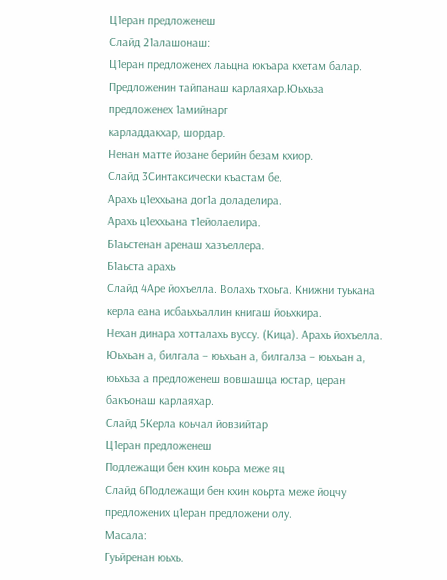Ц1еран предложенеш
Слайд 21алашонаш:
Ц1еран предложенех лаьцна юкъара кхетам балар.
Предложенин тайпанаш карлаяхар.Юьхьза предложенех 1амийнарг
карладдакхар, шордар.
Ненан матте йозане берийн безам кхиор.
Слайд 3Синтаксически къастам бе.
Арахь ц1еххьана дог1а доладелира.
Арахь ц1еххьана т1ейолаелира.
Б1аьстенан аренаш хазъеллера.
Б1аьста арахь
Слайд 4Аре йохъелла. Волахь тхоьга. Книжни туькана керла еана исбаьхьаллин книгаш йоьхкира.
Нехан динара хотталахь вуссу. (Кица). Арахь йохъелла.
Юьхьан а, билгала – юьхьан а, билгалза – юьхьан а, юьхьза а предложенеш вовшашца юстар, церан бакъонаш карлаяхар.
Слайд 5Керла коьчал йовзийтар
Ц1еран предложенеш
Подлежащи бен кхин коьра меже яц
Слайд 6Подлежащи бен кхин коьрта меже йоцчу предложених ц1еран предложени олу.
Масала:
Гуьйренан юьхь.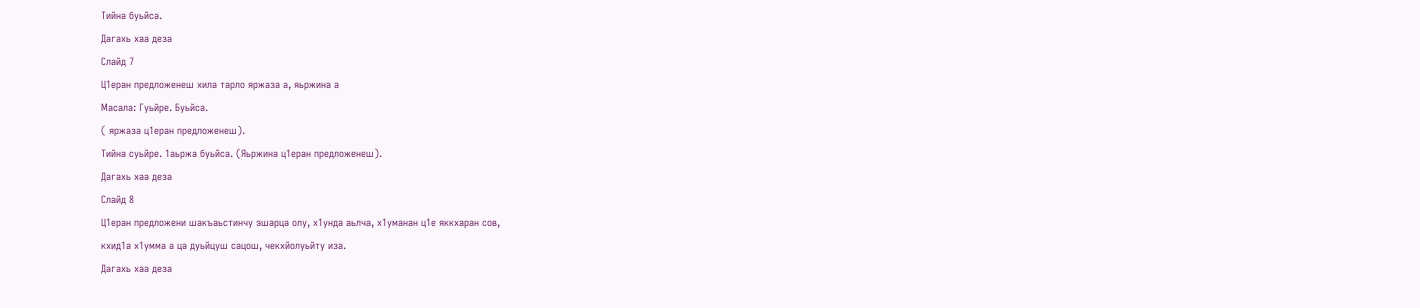Тийна буьйса.
Дагахь хаа деза
Слайд 7
Ц1еран предложенеш хила тарло яржаза а, яьржина а
Масала: Гуьйре. Буьйса.
( яржаза ц1еран предложенеш).
Тийна суьйре. 1аьржа буьйса. (Яьржина ц1еран предложенеш).
Дагахь хаа деза
Слайд 8
Ц1еран предложени шакъаьстинчу эшарца олу, х1унда аьлча, х1уманан ц1е яккхаран сов,
кхид1а х1умма а ца дуьйцуш сацош, чекхйолуьйту иза.
Дагахь хаа деза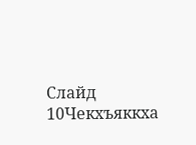Слайд 10Чекхъяккха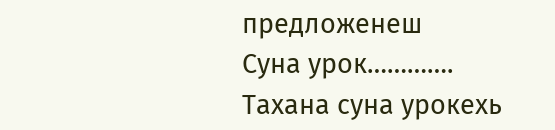предложенеш
Суна урок………….
Тахана суна урокехь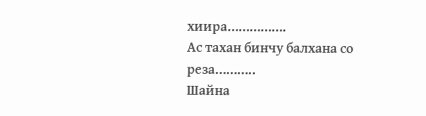хиира…………….
Ас тахан бинчу балхана со реза………..
Шайна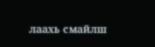лаахь смайлш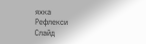яхка
Рефлекси
Слайд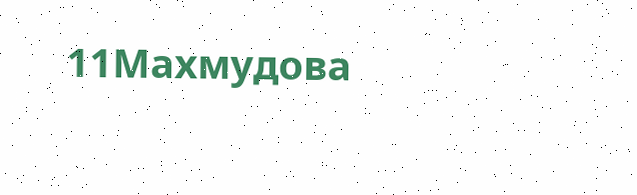11Махмудова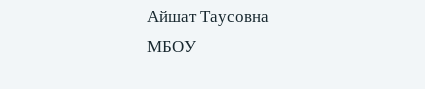Айшат Таусовна
МБОУ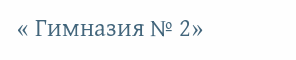« Гимназия № 2»